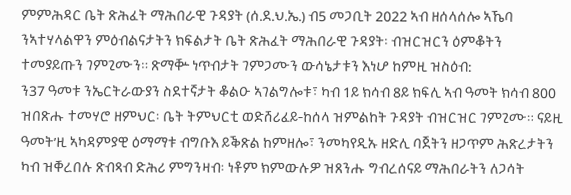ምምሕዳር ቤት ጽሕፈት ማሕበራዊ ጉዳያት (ሰ.ደ.ህ.ኤ.) ብ5 መጋቢት 2022 ኣብ ዘሰላሰሎ ኣኼባ ንኣተሃላልዋን ምዕብልናታትን ክፍልታት ቤት ጽሕፈት ማሕበራዊ ጉዳያት፡ ብዝርዝርን ዕምቆትን ተመያይጡን ገምጊሙን። ጽማቝ ነጥብታት ገምጋሙን ውሳኔታቱን እነሆ ከምዚ ዝስዕብ:
ን37 ዓመቱ ንኤርትራውያን ስደተኛታት ቆልዑ ኣገልግሎቱ፣ ካብ 1ይ ክሳብ 8ይ ክፍሊ ኣብ ዓመት ክሳብ 800 ዝበጽሑ ተመሃሮ ዘምህር፡ ቤት ትምህርቲ ወድሸሪፈይ-ከሰላ ዝምልከት ጉዳያት ብዝርዝር ገምጊሙ። ናይዚ ዓመት’ዚ ኣካዳምያዊ ዕማማቱ ብግቡእ ይቕጽል ከምዘሎ፣ ንመካየዲኡ ዘድሊ ባጀትን ዘጋጥም ሕጽረታትን ካብ ዝቐረበሉ ጽብጻብ ድሕሪ ምግንዛብ፡ ነቶም ክምውሉዎ ዝጸንሑ ግብረሰናይ ማሕበራትን ለጋሳት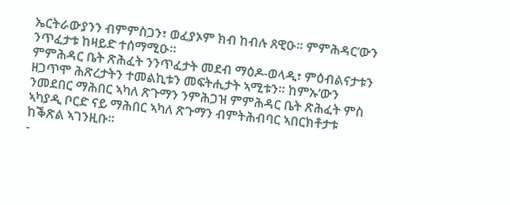ኤርትራውያንን ብምምስጋን፣ ወፈያኦም ክብ ከብሉ ጸዊዑ። ምምሕዳር’ውን ንጥፈታቱ ከዛይድ ተሰማሚዑ።
ምምሕዳር ቤት ጽሕፈት ንንጥፈታት መደብ ማዕዶ-ወላዲ፣ ምዕብልናታቱን ዘጋጥሞ ሕጽረታትን ተመልኪቱን መፍትሒታት ኣሚቱን። ከምኡ’ውን ንመደበር ማሕበር ኣካለ ጽጉማን ንምሕጋዝ ምምሕዳር ቤት ጽሕፈት ምስ ኣካያዲ ቦርድ ናይ ማሕበር ኣካለ ጽጉማን ብምትሕብባር ኣበርክቶታቱ ከቕጽል ኣገንዚቡ።
-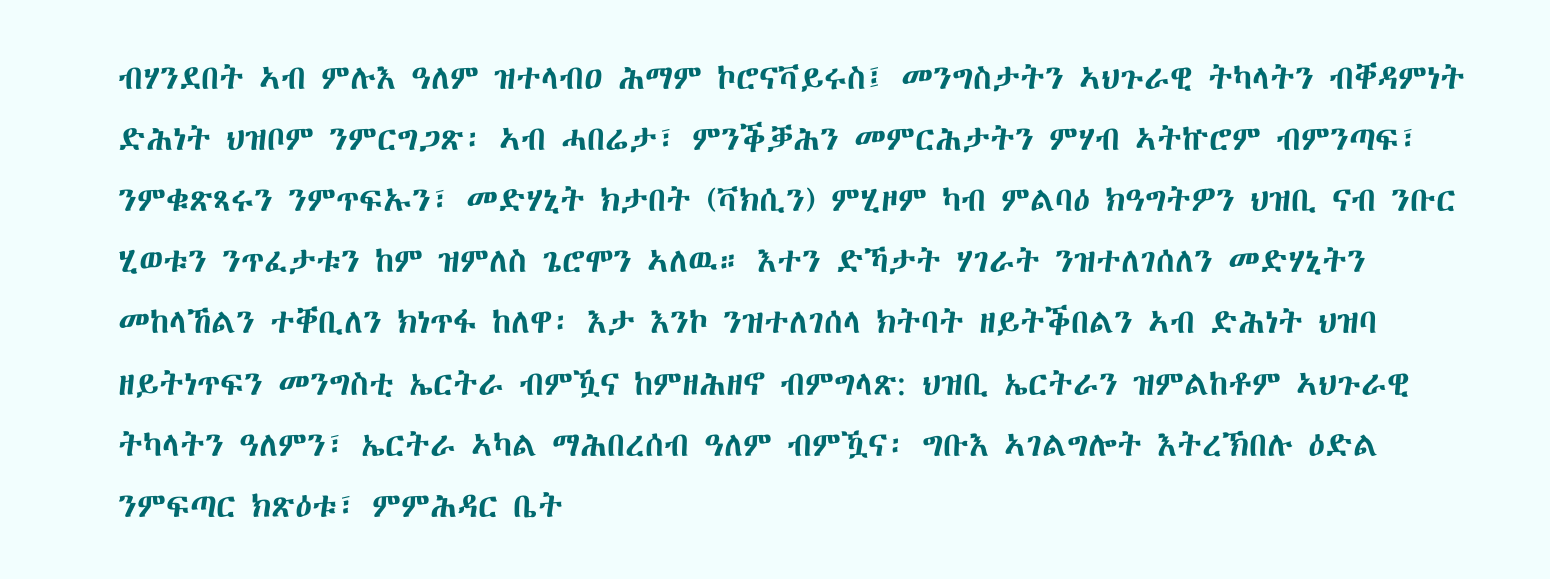ብሃንደበት ኣብ ምሉእ ዓለም ዝተላብዐ ሕማም ኮሮናቫይሩስ፤ መንግስታትን ኣህጉራዊ ትካላትን ብቐዳምነት ድሕነት ህዝቦም ንምርግጋጽ፡ ኣብ ሓበሬታ፣ ምንቕቓሕን መምርሕታትን ምሃብ ኣትኵሮም ብምንጣፍ፣ ንምቁጽጻሩን ንምጥፍኡን፣ መድሃኒት ክታበት (ቫክሲን) ምሂዞም ካብ ምልባዕ ክዓግትዎን ህዝቢ ናብ ንቡር ሂወቱን ንጥፈታቱን ከም ዝምለስ ጌሮሞን ኣለዉ። እተን ድኻታት ሃገራት ንዝተለገሰለን መድሃኒትን መከላኸልን ተቐቢለን ክነጥፋ ከለዋ፡ እታ እንኮ ንዝተለገሰላ ክትባት ዘይትቕበልን ኣብ ድሕነት ህዝባ ዘይትነጥፍን መንግስቲ ኤርትራ ብምዃና ከምዘሕዘኖ ብምግላጽ: ህዝቢ ኤርትራን ዝምልከቶም ኣህጉራዊ ትካላትን ዓለምን፣ ኤርትራ ኣካል ማሕበረሰብ ዓለም ብምዃና፡ ግቡእ ኣገልግሎት እትረኽበሉ ዕድል ንምፍጣር ክጽዕቱ፣ ምምሕዳር ቤት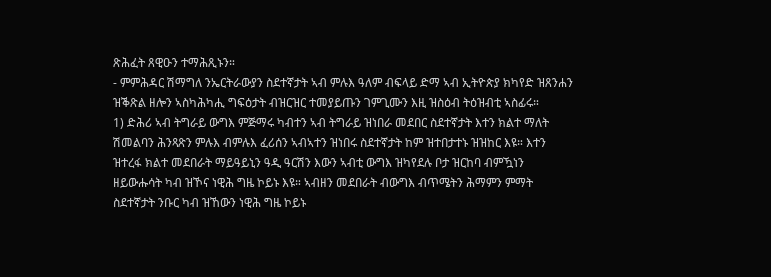ጽሕፈት ጸዊዑን ተማሕጺኑን።
- ምምሕዳር ሽማግለ ንኤርትራውያን ስደተኛታት ኣብ ምሉእ ዓለም ብፍላይ ድማ ኣብ ኢትዮጵያ ክካየድ ዝጸንሐን ዝቕጽል ዘሎን ኣስካሕካሒ ግፍዕታት ብዝርዝር ተመያይጡን ገምጊሙን እዚ ዝስዕብ ትዕዝብቲ ኣስፊሩ።
1) ድሕሪ ኣብ ትግራይ ውግእ ምጅማሩ ካብተን ኣብ ትግራይ ዝነበራ መደበር ስደተኛታት እተን ክልተ ማለት ሽመልባን ሕንጻጽን ምሉእ ብምሉእ ፈሪሰን ኣብኣተን ዝነበሩ ስደተኛታት ከም ዝተበታተኑ ዝዝከር እዩ። እተን ዝተረፋ ክልተ መደበራት ማይዓይኒን ዓዲ ዓርሽን እውን ኣብቲ ውግእ ዝካየደሉ ቦታ ዝርከባ ብምዃነን ዘይውሑሳት ካብ ዝኾና ነዊሕ ግዜ ኮይኑ እዩ። ኣብዘን መደበራት ብውግእ ብጥሜትን ሕማምን ምማት ስደተኛታት ንቡር ካብ ዝኸውን ነዊሕ ግዜ ኮይኑ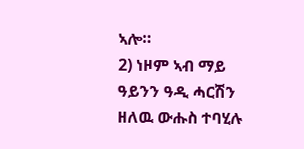ኣሎ።
2) ነዞም ኣብ ማይ ዓይንን ዓዲ ሓርሽን ዘለዉ ውሑስ ተባሂሉ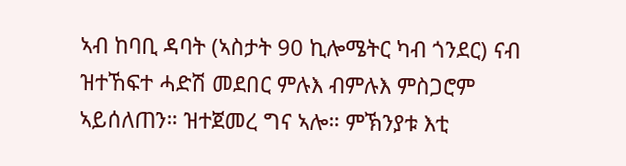ኣብ ከባቢ ዳባት (ኣስታት 90 ኪሎሜትር ካብ ጎንደር) ናብ ዝተኸፍተ ሓድሽ መደበር ምሉእ ብምሉእ ምስጋሮም ኣይሰለጠን። ዝተጀመረ ግና ኣሎ። ምኽንያቱ እቲ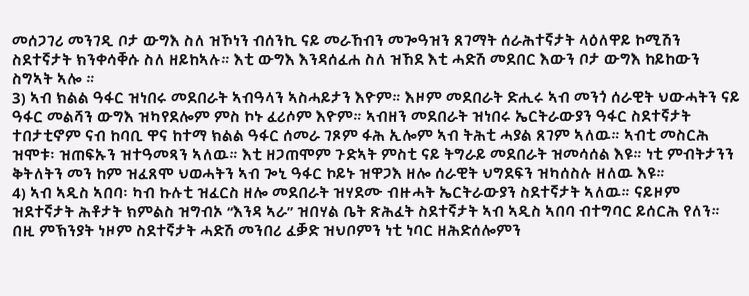መሰጋገሪ መንገዲ ቦታ ውግእ ስለ ዝኾነን ብሰንኪ ናይ መራኸብን መጐዓዝን ጸገማት ሰራሕተኛታት ላዕለዋይ ኮሚሽን ስደተኛታት ክንቀሳቐሱ ስለ ዘይከኣሉ። እቲ ውግእ እንዳሰፈሐ ስለ ዝኸደ እቲ ሓድሽ መደበር እውን ቦታ ውግእ ከይከውን ስግኣት ኣሎ ።
3) ኣብ ክልል ዓፋር ዝነበሩ መደበራት ኣብዓላን ኣስሓይታን እዮም። እዞም መደበራት ድሒሩ ኣብ መንጎ ሰራዊት ህውሓትን ናይ ዓፋር መልሻን ውግእ ዝካየደሎም ምስ ኮኑ ፈሪሶም እዮም። ኣብዘን መደበራት ዝነበሩ ኤርትራውያን ዓፋር ስደተኛታት ተበታቲኖም ናብ ከባቢ ዋና ከተማ ክልል ዓፋር ሰመራ ገጾም ፋሕ ኢሎም ኣብ ትሕቲ ሓያል ጸገም ኣለዉ። ኣብቲ መስርሕ ዝሞቱ፡ ዝጠፍኡን ዝተዓመጻን ኣለዉ። እቲ ዘጋጠሞም ጉድኣት ምስቲ ናይ ትግራይ መደበራት ዝመሳሰል እዩ። ነቲ ምብትታንን ቅትለትን መን ከም ዝፈጸሞ ህወሓትን ኣብ ጐኒ ዓፋር ኮይኑ ዝዋጋእ ዘሎ ሰራዊት ህግደፍን ዝካሰስሉ ዘለዉ እዩ።
4) ኣብ ኣዲስ ኣበባ፡ ካብ ኩሉቲ ዝፈርስ ዘሎ መደበራት ዝሃደሙ ብዙሓት ኤርትራውያን ስደተኛታት ኣለዉ። ናይዞም ዝደተኛታት ሕቶታት ክምልስ ዝግብኦ “እንዳ ኣራ” ዝበሃል ቤት ጽሕፈት ስደተኛታት ኣብ ኣዲስ ኣበባ ብተግባር ይሰርሕ የለን። በዚ ምኽንያት ነዞም ስደተኛታት ሓድሽ መንበሪ ፈቓድ ዝህቦምን ነቲ ነባር ዘሕድሰሎምን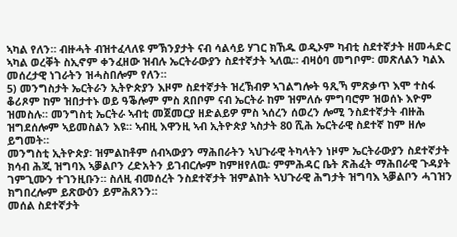ኣካል የለን። ብዙሓት ብዝተፈላለዩ ምኽንያታት ናብ ሳልሳይ ሃገር ክኸዱ ወዲኦም ካብቲ ስደተኛታት ዘመሓድር ኣካል ወረቐት ስኢኖም ቀንፈዘው ዝብሉ ኤርትራውያን ስደተኛታት ኣለዉ። ብዛዕባ መግቦም፡ መጽለልን ካልእ መሰረታዊ ነገራትን ዝሓስበሎም የለን።
5) መንግስታት ኤርትራን ኢትዮጵያን እዞም ስደተኛታት ዝረኽብዎ ኣገልግሎት ዓጺኻ ምጽቃጥ እሞ ተስፋ ቆሪጾም ከም ዝበታተኑ ወይ ዓቕሎም ምስ ጸበቦም ናብ ኤርትራ ከም ዝምለሱ ምግባሮም ዝወሰኑ እዮም ዝመስሉ። መንግስቲ ኤርትራ ኣብቲ መጀመርያ ዘድልይዎ ምስ ኣሰረን ሰወረን ሎሚ ንስደተኛታት ብዙሕ ዝግደሰሎም ኣይመስልን እዩ። ኣብዚ እዋንዚ ኣብ ኢትዮጵያ ኣስታት 80 ሺሕ ኤርትራዊ ስደተኛ ከም ዘሎ ይግመት።
መንግስቲ ኢትዮጵያ፡ ዝምልከቶም ሰብኣውያን ማሕበራትን ኣህጉራዊ ትካላትን ነዞም ኤርትራውያን ስደተኛታት ክሳብ ሕጂ ዝግባእ ኣቓልቦን ረድአትን ይገብርሎም ከምዘየለዉ፡ ምምሕዳር ቤት ጽሕፈት ማሕበራዊ ጉዳያት ገምጊሙን ተገንዚቡን። ስለዚ ብመሰረት ንስደተኛታት ዝምልከት ኣህጉራዊ ሕግታት ዝግባእ ኣቓልቦን ሓገዝን ክግበረሎም ይጽውዕን ይምሕጸንን።
መሰል ስደተኛታት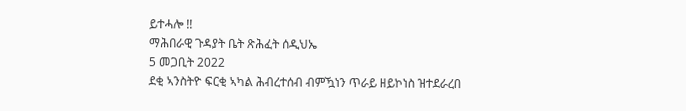ይተሓሎ !!
ማሕበራዊ ጉዳያት ቤት ጽሕፈት ሰዲህኤ
5 መጋቢት 2022
ደቂ ኣንስትዮ ፍርቂ ኣካል ሕብረተሰብ ብምዃነን ጥራይ ዘይኮነስ ዝተደራረበ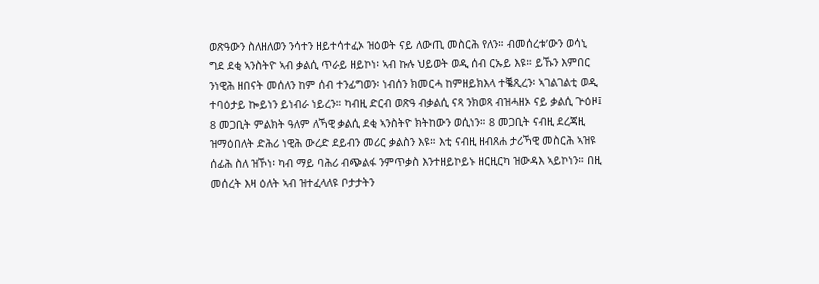ወጽዓውን ስለዘለወን ንሳተን ዘይተሳተፈኦ ዝዕወት ናይ ለውጢ መስርሕ የለን። ብመሰረቱ’ውን ወሳኒ ግደ ደቂ ኣንስትዮ ኣብ ቃልሲ ጥራይ ዘይኮነ፡ ኣብ ኩሉ ህይወት ወዲ ሰብ ርኡይ እዩ። ይኹን እምበር ንነዊሕ ዘበናት መሰለን ከም ሰብ ተንፊግወን፡ ነብሰን ክመርሓ ከምዘይክእላ ተቘጺረን፡ ኣገልገልቲ ወዲ ተባዕታይ ኰይነን ይነብራ ነይረን። ካብዚ ድርብ ወጽዓ ብቃልሲ ናጻ ንክወጻ ብዝሓዘኦ ናይ ቃልሲ ጕዕዞ፤ 8 መጋቢት ምልክት ዓለም ለኻዊ ቃልሲ ደቂ ኣንስትዮ ክትከውን ወሲነን። 8 መጋቢት ናብዚ ደረጃዚ ዝማዕበለት ድሕሪ ነዊሕ ውረድ ደይብን መሪር ቃልስን እዩ። እቲ ናብዚ ዘብጸሐ ታሪኻዊ መስርሕ ኣዝዩ ሰፊሕ ስለ ዝኾነ፡ ካብ ማይ ባሕሪ ብጭልፋ ንምጥቃስ እንተዘይኮይኑ ዘርዚርካ ዝውዳእ ኣይኮነን። በዚ መሰረት እዛ ዕለት ኣብ ዝተፈላለዩ ቦታታትን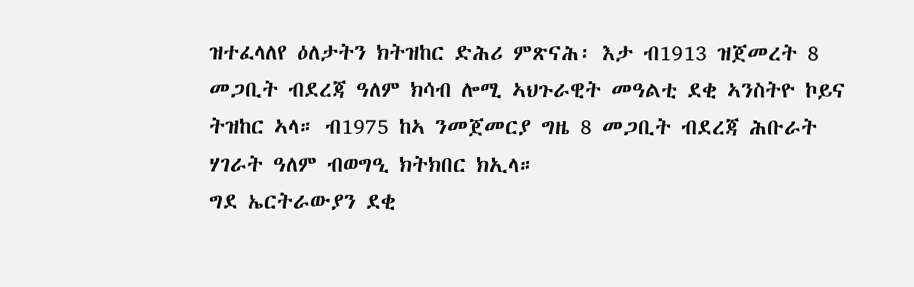ዝተፈላለየ ዕለታትን ክትዝከር ድሕሪ ምጽናሕ፡ እታ ብ1913 ዝጀመረት 8 መጋቢት ብደረጃ ዓለም ክሳብ ሎሚ ኣህጉራዊት መዓልቲ ደቂ ኣንስትዮ ኮይና ትዝከር ኣላ። ብ1975 ከኣ ንመጀመርያ ግዜ 8 መጋቢት ብደረጃ ሕቡራት ሃገራት ዓለም ብወግዒ ክትክበር ክኢላ።
ግደ ኤርትራውያን ደቂ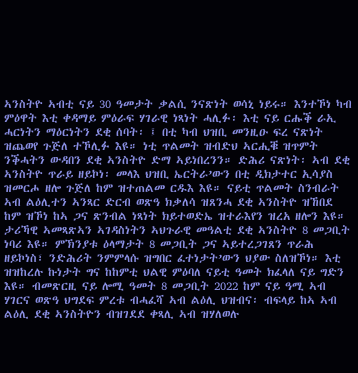ኣንስትዮ ኣብቲ ናይ 30 ዓመታት ቃልሲ ንናጽነት ወሳኒ ነይሩ። እንተኾነ ካብ ምዕዋት እቲ ቀዳማይ ምዕራፍ ሃገራዊ ነጻነት ሓሊፉ፡ እቲ ናይ ርሑቕ ራኢ ሓርነትን ማዕርነትን ደቂ ሰባት፡ ፤ በቲ ካብ ህዝቢ መንዚዑ ፍረ ናጽነት ዝጨወየ ጉጅለ ተኾሊፉ እዩ። ነቲ ጥልመት ዝብድህ ኣርሒቑ ዝጥምት ንቕሓትን ውዳበን ደቂ ኣንስትዮ ድማ ኣይነበረንን። ድሕሪ ናጽነት፡ ኣብ ደቂ ኣንስትዮ ጥራይ ዘይኮነ፡ መላእ ህዝቢ ኤርትራ’ውን በቲ ዲክታተር ኢሳያስ ዝመርሖ ዘሎ ጉጅለ ከም ዝተጠልመ ርዱእ እዩ። ናይቲ ጥልመት ስንብራት ኣብ ልዕሊተን ኣንጻር ድርብ ወጽዓ ክቃለሳ ዝጸንሓ ደቂ ኣንስትዮ ዝኸበደ ከም ዝኾነ ከኣ ጋና ጽንብል ነጻነት ክይተወድኤ ዝተራእየን ዝረአ ዘሎን እዩ።
ታሪኻዊ ኣመጻጽኣን ኣገዳስነትን ኣህጉራዊ መዓልቲ ደቂ ኣንስትዮ 8 መጋቢት ነባሪ እዩ። ምኽንያቱ ዕላማታት 8 መጋቢት ጋና ኣይተረጋገጸን ጥራሕ ዘይኮነስ፣ ንድሕሪት ንምምላሱ ዝግበር ፈተነታት’ውን ህያው ስለዝኾነ። እቲ ዝዝከረሉ ኩነታት ግና ከከምቲ ህልዊ ምዕባለ ናይቲ ዓመት ክፈላለ ናይ ግድን እዩ። ብመጽርዚ ናይ ሎሚ ዓመት 8 መጋቢት 2022 ከም ናይ ዓሚ ኣብ ሃገርና ወጽዓ ህግደፍ ምረቱ ብሓፈሻ ኣብ ልዕሊ ህዝብና፡ ብፍላይ ከኣ ኣብ ልዕሊ ደቂ ኣንስትዮን ብዝገደደ ቀጻሊ ኣብ ዝሃለወሉ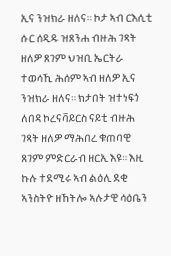ኢና ንዝክራ ዘለና። ኮታ ኣብ ርእሲቲ ሱር ሰዲዱ ዝጸንሐ ብዙሕ ገጻት ዘለዎ ጸገም ህዝቢ ኤርትራ ተወሳኺ ሕሰም ኣብ ዘለዎ ኢና ንዝክራ ዘለና። ክታበት ዝተነፍጎ ለበዳ ኮረናቫይርስ ናይቲ ብዙሕ ገጻት ዘለዎ ማሕበረ ቁጠባዊ ጸገም ምድርራብ ዘርኢ እዩ። እዚ ኩሉ ተደሚሩ ኣብ ልዕሊ ደቂ ኣንስትዮ ዘኸትሎ ኣሉታዊ ሳዕቤን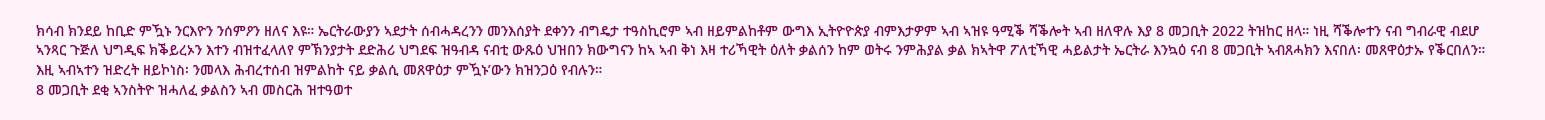ክሳብ ክንደይ ከቢድ ምዃኑ ንርእዮን ንሰምዖን ዘለና እዩ። ኤርትራውያን ኣደታት ሰብሓዳረንን መንእሰያት ደቀንን ብግዴታ ተዓስኪሮም ኣብ ዘይምልከቶም ውግእ ኢትዮዮጵያ ብምእታዎም ኣብ ኣዝዩ ዓሚቕ ሻቕሎት ኣብ ዘለዋሉ እያ 8 መጋቢት 2022 ትዝከር ዘላ። ነዚ ሻቕሎተን ናብ ግብራዊ ብደሆ ኣንጻር ጉጅለ ህግዲፍ ክቕይረኦን እተን ብዝተፈላለየ ምኽንያታት ደድሕሪ ህግደፍ ዝዓብዳ ናብቲ ውጹዕ ህዝበን ክውግናን ከኣ ኣብ ቅነ እዛ ተሪኻዊት ዕለት ቃልሰን ከም ወትሩ ንምሕያል ቃል ክኣትዋ ፖለቲኻዊ ሓይልታት ኤርትራ እንኳዕ ናብ 8 መጋቢት ኣብጸሓክን እናበለ፡ መጸዋዕታኡ የቕርበለን። እዚ ኣብኣተን ዝድረት ዘይኮነስ፡ ንመላእ ሕብረተሰብ ዝምልከት ናይ ቃልሲ መጸዋዕታ ምዃኑ’ውን ክዝንጋዕ የብሉን።
8 መጋቢት ደቂ ኣንስትዮ ዝሓለፈ ቃልስን ኣብ መስርሕ ዝተዓወተ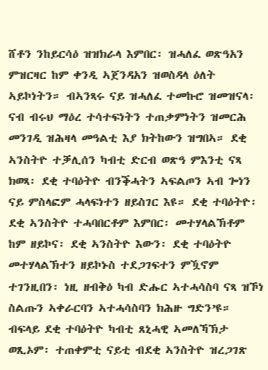ሸቶን ንከይርሳዕ ዝዝክራላ እምበር፡ ዝሓለፈ ወጽዓአን ምዝርዛር ከም ቀንዲ ኣጀንዳአን ዝወስዳላ ዕለት ኣይኮነትን። ብኣንጻሩ ናይ ዝሓለፈ ተመኩሮ ዝመዝናላ፡ ናብ ብሩህ ማዕረ ተሳተፍነትን ተጠቃምነትን ዝመርሕ መንገዲ ዝሕዛላ መዓልቲ እያ ክትከውን ዝግበኣ። ደቂ ኣንስትዮ ተቓሊሰን ካብቲ ድርብ ወጽዓ ምእንቲ ናጻ ክወጻ፡ ደቂ ተባዕትዮ ብንቕሓትን ኣፍልጦን ኣብ ጐነን ናይ ምስላፎም ሓላፍነተን ዘይስገር እዩ። ደቂ ተባዕትዮ፡ ደቂ ኣንስትዮ ተሓባበርቶም እምበር፡ መተሃላልኽቶም ከም ዘይኮና፡ ደቂ ኣንስትዮ እውን፡ ደቂ ተባዕትዮ መተሃላልኽተን ዘይኮኑስ ተደጋገፍተን ምዃኖም ተገንዚበን፡ ነዚ ዘብቅዕ ካብ ድሑር ኣተሓሳስባ ናጻ ዝኾነ ስልጡን ኣቀራርባን ኣተሓሳስባን ክሕዙ ግድን’ዩ። ብፍላይ ደቂ ተባዕትዮ ካብቲ ጸኒሓዊ ኣመለኻኽታ ወጺኦም፡ ተጠቀምቲ ናይቲ ብደቂ ኣንስትዮ ዝረጋገጽ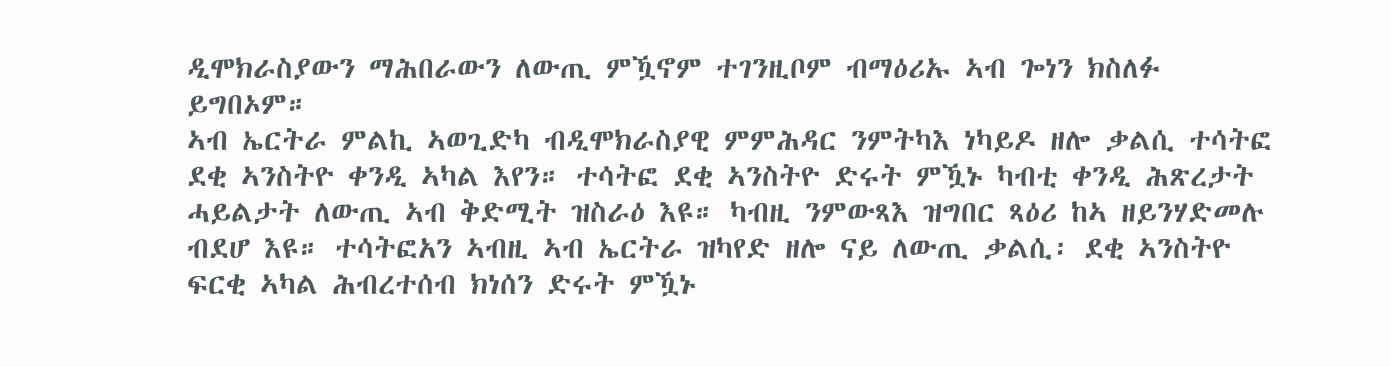ዲሞክራስያውን ማሕበራውን ለውጢ ምዃኖም ተገንዚቦም ብማዕሪኡ ኣብ ጐነን ክስለፉ ይግበኦም።
ኣብ ኤርትራ ምልኪ ኣወጊድካ ብዲሞክራስያዊ ምምሕዳር ንምትካእ ነካይዶ ዘሎ ቃልሲ ተሳትፎ ደቂ ኣንስትዮ ቀንዲ ኣካል እየን። ተሳትፎ ደቂ ኣንስትዮ ድሩት ምዃኑ ካብቲ ቀንዲ ሕጽረታት ሓይልታት ለውጢ ኣብ ቅድሚት ዝስራዕ እዩ። ካብዚ ንምውጻእ ዝግበር ጻዕሪ ከኣ ዘይንሃድመሉ ብደሆ እዩ። ተሳትፎአን ኣብዚ ኣብ ኤርትራ ዝካየድ ዘሎ ናይ ለውጢ ቃልሲ፡ ደቂ ኣንስትዮ ፍርቂ ኣካል ሕብረተሰብ ክነሰን ድሩት ምዃኑ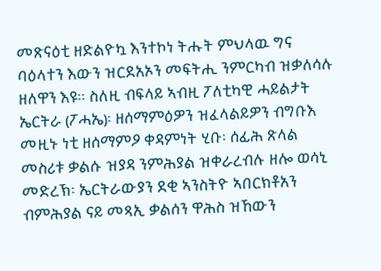መጽናዕቲ ዘድልዮኳ እንተኮነ ትሑት ምህላዉ ግና ባዕላተን እውን ዝርደአኦን መፍትሒ ንምርካብ ዝቃለሳሉ ዘለዋን እዩ። ስለዚ ብፍላይ ኣብዚ ፖለቲካዊ ሓይልታት ኤርትራ (ፖሓኤ)፡ ዘሰማምዕዎን ዝፈላልይዎን ብግቡእ መዚኑ ነቲ ዘሰማምዖ ቀዳምነት ሂቡ፡ ሰፊሕ ጽላል መስሪቱ ቃልሱ ዝያዳ ንምሕያል ዝቀራረብሉ ዘሎ ወሳኒ መድረኽ፡ ኤርትራውያን ደቂ ኣንስትዮ ኣበርክቶአን ብምሕያል ናይ መጻኢ ቃልሰን ዋሕስ ዝኸውን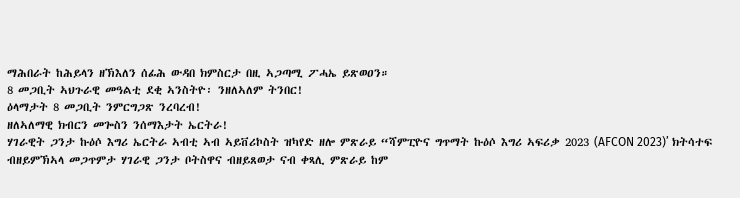ማሕበራት ከሕይላን ዘኽእለን ሰፊሕ ውዳበ ክምስርታ በዚ ኣጋጣሚ ፖሓኤ ይጽወዐን።
8 መጋቢት ኣህጉራዊ መዓልቲ ደቂ ኣንስትዮ፡ ንዘለኣለም ትንበር!
ዕላማታት 8 መጋቢት ንምርግጋጽ ንረባረብ!
ዘለኣለማዊ ክብርን መጐስን ንሰማእታት ኤርትራ!
ሃገራዊት ጋንታ ኩዕሶ እግሪ ኤርትራ ኣብቲ ኣብ ኣይቨሪኮስት ዝካየድ ዘሎ ምጽራይ “ሻምፒዮና ግጥማት ኩዕሶ እግሪ ኣፍሪቃ 2023 (AFCON 2023)’ ክትሳተፍ ብዘይምኽኣላ መጋጥምታ ሃገራዊ ጋንታ ቦትስዋና ብዘይጸወታ ናብ ቀጻሊ ምጽራይ ከም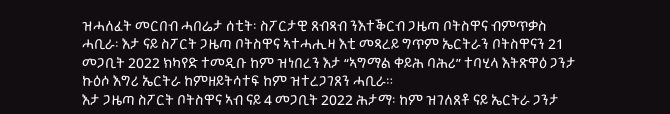ዝሓለፈት መርበብ ሓበሬታ ሰቲት፡ ስፖርታዊ ጸብጻብ ንእተቕርብ ጋዜጣ ቦትስዋና ብምጥቃስ ሓቢራ፡ እታ ናይ ስፖርት ጋዜጣ ቦትስዋና ኣተሓሒዛ እቲ መጻረይ ግጥም ኤርትራን ቦትስዋናን 21 መጋቢት 2022 ክካየድ ተመዲቡ ከም ዝነበረን እታ “ኣግማል ቀይሕ ባሕሪ” ተባሂላ እትጽዋዕ ጋንታ ኩዕሶ እግሪ ኤርትራ ከምዘይትሳተፍ ከም ዝተረጋገጸን ሓቢራ።
እታ ጋዜጣ ስፖርት ቦትስዋና ኣብ ናይ 4 መጋቢት 2022 ሕታማ፡ ከም ዝገለጸቶ ናይ ኤርትራ ጋንታ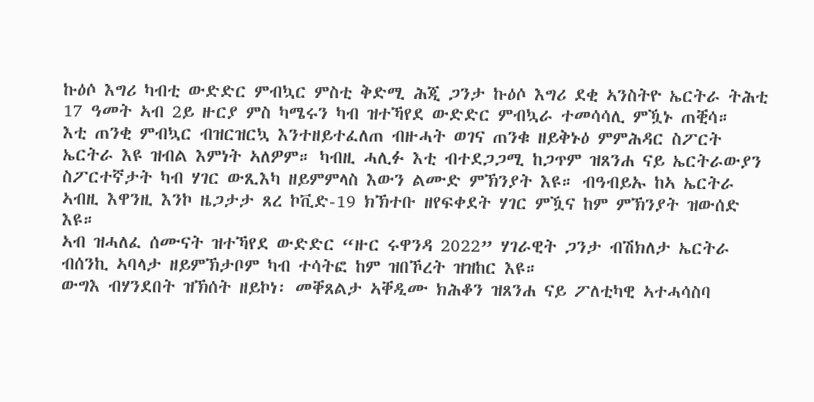ኩዕሶ እግሪ ካብቲ ውድድር ምብኳር ምስቲ ቅድሚ ሕጂ ጋንታ ኩዕሶ እግሪ ደቂ ኣንስትዮ ኤርትራ ትሕቲ 17 ዓመት ኣብ 2ይ ዙርያ ምስ ካሜሩን ካብ ዝተኻየደ ውድድር ምብኳራ ተመሳሳሊ ምዃኑ ጠቒሳ።
እቲ ጠንቂ ምብኳር ብዝርዝርኳ እንተዘይተፈለጠ ብዙሓት ወገና ጠንቁ ዘይቅኑዕ ምምሕዳር ስፖርት ኤርትራ እዩ ዝብል እምነት ኣለዎም። ካብዚ ሓሊፉ እቲ ብተደጋጋሚ ከጋጥም ዝጸንሐ ናይ ኤርትራውያን ስፖርተኛታት ካብ ሃገር ውጺእካ ዘይምምላስ እውን ልሙድ ምኽንያት እዩ። ብዓብይኡ ከኣ ኤርትራ ኣብዚ እዋንዚ እንኮ ዜጋታታ ጸረ ኮቪድ-19 ክኽተቡ ዘየፍቀደት ሃገር ምዃና ከም ምኽንያት ዝውሰድ እዩ።
ኣብ ዝሓለፈ ሰሙናት ዝተኻየደ ውድድር “ዙር ሩዋንዳ 2022” ሃገራዊት ጋንታ ብሽክለታ ኤርትራ ብሰንኪ ኣባላታ ዘይምኽታቦም ካብ ተሳትፎ ከም ዝበኾረት ዝዝከር እዩ።
ውግእ ብሃንደበት ዝኽሰት ዘይኮነ፡ መቐጸልታ ኣቐዲሙ ክሕቆን ዝጸንሐ ናይ ፖለቲካዊ ኣተሓሳስባ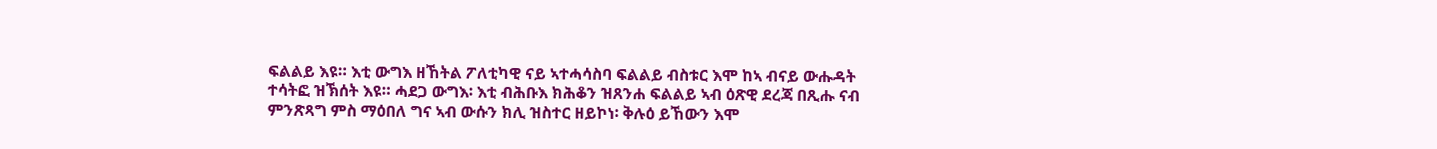ፍልልይ እዩ። እቲ ውግእ ዘኸትል ፖለቲካዊ ናይ ኣተሓሳስባ ፍልልይ ብስቱር እሞ ከኣ ብናይ ውሑዳት ተሳትፎ ዝኽሰት እዩ። ሓደጋ ውግእ፡ እቲ ብሕቡእ ክሕቆን ዝጸንሐ ፍልልይ ኣብ ዕጽዊ ደረጃ በጺሑ ናብ ምንጽጻግ ምስ ማዕበለ ግና ኣብ ውሱን ክሊ ዝስተር ዘይኮነ፡ ቅሉዕ ይኸውን እሞ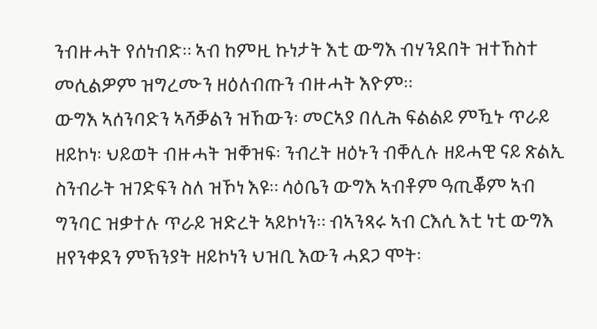ንብዙሓት የሰነብድ። ኣብ ከምዚ ኩነታት እቲ ውግእ ብሃንደበት ዝተኸስተ መሲልዎም ዝግረሙን ዘዕለብጡን ብዙሓት እዮም።
ውግእ ኣሰንባድን ኣሻቓልን ዝኸውን፡ መርኣያ በሊሕ ፍልልይ ምዃኑ ጥራይ ዘይኮነ፡ ህይወት ብዙሓት ዝቐዝፍ፡ ንብረት ዘዕኑን ብቐሊሉ ዘይሓዊ ናይ ጽልኢ ስንብራት ዝገድፍን ስለ ዝኾነ እዩ። ሳዕቤን ውግእ ኣብቶም ዓጢቖም ኣብ ግንባር ዝቃተሉ ጥራይ ዝድረት ኣይኮነን። ብኣንጻሩ ኣብ ርእሲ እቲ ነቲ ውግእ ዘየንቀደን ምኽንያት ዘይኮነን ህዝቢ እውን ሓደጋ ሞት፡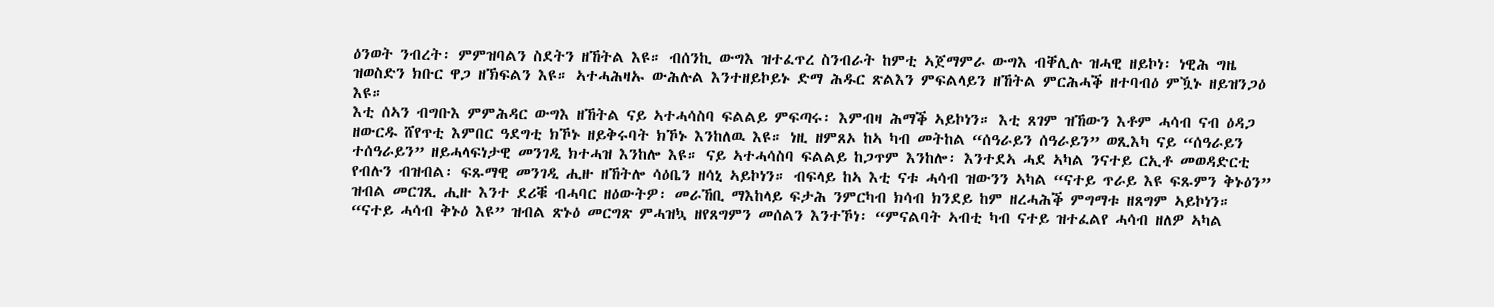ዕንወት ንብረት፡ ምምዝባልን ስደትን ዘኸትል እዩ። ብሰንኪ ውግእ ዝተፈጥረ ስንብራት ከምቲ ኣጀማምራ ውግእ ብቐሊሉ ዝሓዊ ዘይኮነ፡ ነዊሕ ግዜ ዝወስድን ክቡር ዋጋ ዘኽፍልን እዩ። ኣተሓሕዛኡ ውሕሉል እንተዘይኮይኑ ድማ ሕዱር ጽልእን ምፍልላይን ዘኸትል ምርሕሓቕ ዘተባብዕ ምዃኑ ዘይዝንጋዕ እዩ።
እቲ ሰኣን ብግቡእ ምምሕዳር ውግእ ዘኸትል ናይ ኣተሓሳስባ ፍልልይ ምፍጣሩ፡ እምብዛ ሕማቕ ኣይኮነን። እቲ ጸገም ዝኸውን እቶም ሓሳብ ናብ ዕዳጋ ዘውርዱ ሸየጥቲ እምበር ዓደግቲ ክኾኑ ዘይቅሩባት ክኾኑ እንከለዉ እዩ። ነዚ ዘምጸኦ ከኣ ካብ መትከል “ሰዓራይን ሰዓራይን” ወጺእካ ናይ “ሰዓራይን ተሰዓራይን” ዘይሓላፍነታዊ መንገዲ ክተሓዝ እንከሎ እዩ። ናይ ኣተሓሳስባ ፍልልይ ከጋጥም እንከሎ፡ እንተደኣ ሓደ ኣካል ንናተይ ርኢቶ መወዳድርቲ የብሉን ብዝብል፡ ፍጹማዊ መንገዲ ሒዙ ዘኸትሎ ሳዕቤን ዘሳኒ ኣይኮነን። ብፍላይ ከኣ እቲ ናቱ ሓሳብ ዝውንን ኣካል “ናተይ ጥራይ እዩ ፍጹምን ቅኑዕን” ዝብል መርገጺ ሒዙ እንተ ደሪቑ ብሓባር ዘዕውትዎ፡ መራኸቢ ማእከላይ ፍታሕ ንምርካብ ክሳብ ክንደይ ከም ዘረሓሕቕ ምግማቱ ዘጸግም ኣይኮነን። “ናተይ ሓሳብ ቅኑዕ እዩ” ዝብል ጽኑዕ መርግጽ ምሓዝኳ ዘየጸግምን መሰልን እንተኾነ፡ “ምናልባት ኣብቲ ካብ ናተይ ዝተፈልየ ሓሳብ ዘለዎ ኣካል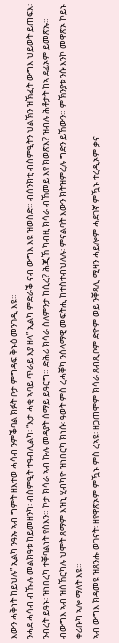እውን ሓቅነት ከይህሉ” ኢልካ ንዓኡ ኣብ ግምት ዘእተወ ሓሳብ ንምቕባል ክፉት ቦታ ምግዳፍ ቅኑዕ መንገዲ እዩ።
ንሓደ ሓሳብ ብኹሉ መልክዓቱ ከይመዘንካ፡ ብስምዒት ተዓብሊልካ፡ “እታ ሓቂ ኣባይ ጥራይ እያ ዘላ” ኢልካ ምድራቕ ናብ ውግእ እዩ ዝወስድ። ብሰንክቲ ብስምዒትን ህልኽን ዝኽፈት ውግእ ህይወት ይጠፍእ፡ ንብረት ይዓኑ፡ ዝነበረካ ተቐባልነት የስእን። ኮታ ክሳራ ኣብ ኩሉ መዳያት ሰማይ ይዓርግ። ድሕሪ ክሳራ ስለምንታ ከሲረ? ሕጂኸ ካብዚ ክሳራ ብኸመይ እየ ክወጽእ? ዝብሉ ሕቶታት ከኣ ደፊኦም ይመጽኡ። ብውግእ ኣብ ዝሰኸርካሉ ህሞት ጸማም እዝኒ ሂብካዮ ዝነበርካ ክነሱ፡ ዓወት ምስ ረሓቐካ ንሰላማዊ መፍትሒ ከተስተብህለሉ፡ ምናልባት እውን ክትዝምረሉ ግድን ይኸውን። ምኽንያቱ ንሱ እንኮ መዋጽኦ ኮይኑ ቀሪቡካ ኣሎ ማለት እዩ።
ኣብ ውግእ ክዳመዩ ዝጸንሑ ወገናት፡ ዘየዋጽኦም ምዃኑ ምስ ረኣዩ፡ ዘጋጠሞም ክሳራ ጸብጺቦም ድዮም ወይ ንቐጻሊ ሚዛን ሓይሎም ሓደገኛ ምዃኑ ተረዲኦም ቃና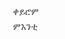ቀይሮም ምእንቲ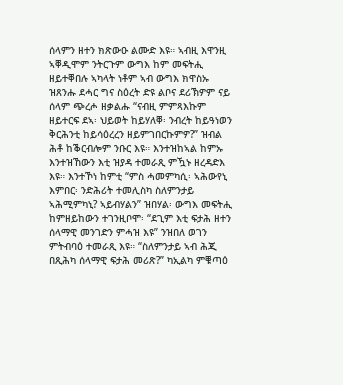ሰላምን ዘተን ክጽውዑ ልሙድ እዩ። ኣብዚ እዋንዚ ኣቐዲሞም ንትርጉም ውግእ ከም መፍትሒ ዘይተቐበሉ ኣካላት ነቶም ኣብ ውግእ ክዋስኡ ዝጸንሑ ደሓር ግና ስዕረት ድዩ ልቦና ደሪኽዎም ናይ ሰላም ጭረሖ ዘቃልሑ “ናብዚ ምምጻእኩም ዘይተርፍ ደኣ፡ ህይወት ከይሃለቐ፡ ንብረት ከይዓነወን ቅርሕንቲ ከይሳዕረረን ዘይምገበርኩምዎ?” ዝብል ሕቶ ከቕርብሎም ንቡር እዩ። እንተዝከኣል ከምኡ እንተዝኸውን እቲ ዝያዳ ተመራጺ ምዃኑ ዘረዳድእ እዩ። እንተኾነ ከምቲ “ምስ ሓመምካሲ፡ ኣሕውየኒ እምበር፡ ንድሕሪት ተመሊስካ ስለምንታይ ኣሕሚምካኒ? ኣይብሃልን” ዝበሃል፡ ውግእ መፍትሒ ከምዘይከውን ተገንዚቦሞ፡ “ደጊም እቲ ፍታሕ ዘተን ሰላማዊ መንገድን ምሓዝ እዩ” ንዝበለ ወገን ምትብባዕ ተመራጺ እዩ። “ስለምንታይ ኣብ ሕጂ በጺሕካ ሰላማዊ ፍታሕ መሪጽ?” ካኢልካ ምቑጣዕ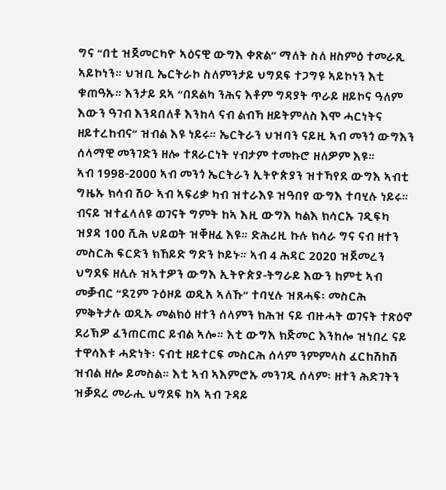ግና “በቲ ዝጀመርካዮ ኣዕናዊ ውግእ ቀጽል” ማለት ስለ ዘስምዕ ተመራጺ ኣይኮነን። ህዝቢ ኤርትራኮ ስለምንታይ ህግደፍ ተጋግዩ ኣይኮነን እቲ ቁጠዓኡ። እንታይ ደኣ “በደልካ ንሕና እቶም ግዳያት ጥራይ ዘይኮና ዓለም እውን ዓገብ እንዳበለቶ እንከላ ናብ ልብኻ ዘይትምለስ እሞ ሓርነትና ዘይተረከብና” ዝብል እዩ ነይሩ። ኤርትራን ህዝባን ናይዚ ኣብ መንጎ ውግእን ሰላማዊ መንገድን ዘሎ ተጸራርነት ሃብታም ተመኩሮ ዘለዎም እዩ።
ኣብ 1998-2000 ኣብ መንጎ ኤርትራን ኢትዮጵያን ዝተኻየደ ውግእ ኣብቲ ግዜኡ ክሳብ ሽዑ ኣብ ኣፍሪቃ ካብ ዝተራእዩ ዝዓበየ ውግእ ተባሂሉ ነይሩ። ብናይ ዝተፈላለዩ ወገናት ግምት ከኣ እዚ ውግእ ካልእ ክሳርኡ ገዲፍካ ዝያዳ 100 ሺሕ ህይወት ዝቐዘፈ እዩ። ድሕሪዚ ኩሉ ክሳራ ግና ናብ ዘተን መስርሕ ፍርድን ክኸይድ ግድን ኮይኑ። ኣብ 4 ሕዳር 2020 ዝጀመረን ህግደፍ ዘሊሉ ዝኣተዎን ውግእ ኢትዮጵያ-ትግራይ እውን ከምቲ ኣብ መቓብር “ደጊም ጉዕዞይ ወዲአ ኣለኹ” ተባሂሉ ዝጸሓፍ፡ መስርሕ ምቅትታሉ ወዲኡ መልክዕ ዘተን ሰላምን ክሕዝ ናይ ብዙሓት ወገናት ተጽዕኖ ደሪኽዎ ፈንጠርጠር ይብል ኣሎ። እቲ ውግእ ክጅመር እንከሎ ዝነበረ ናይ ተዋሳእቱ ሓድነት፡ ናብቲ ዘይተርፍ መስርሕ ሰላም ንምምላስ ፈርከሽከሽ ዝብል ዘሎ ይመስል። እቲ ኣብ ኣእምሮኡ መንገዲ ሰላም፡ ዘተን ሕድገትን ዝቓደረ መራሒ ህግደፍ ከኣ ኣብ ጉዳይ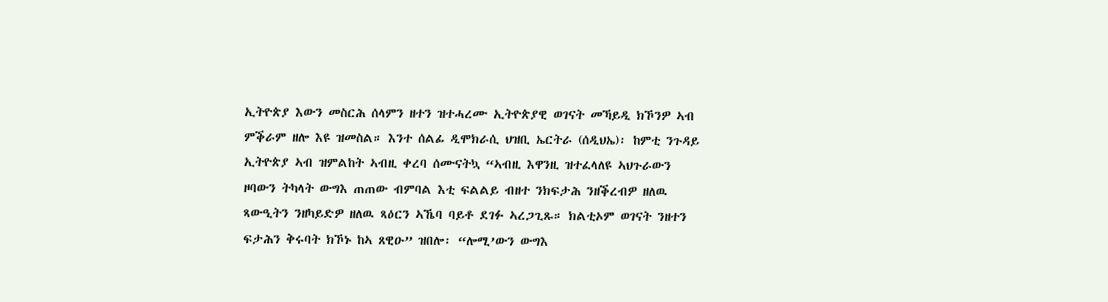ኢትዮጵያ እውን መስርሕ ሰላምን ዘተን ዝተሓረሙ ኢትዮጵያዊ ወገናት መኻይዲ ክኾንዎ ኣብ ምቕራም ዘሎ እዩ ዝመስል። እንተ ሰልፊ ዲሞክራሲ ህዝቢ ኤርትራ (ሰዲህኤ)፡ ከምቲ ንጉዳይ ኢትዮጵያ ኣብ ዝምልከት ኣብዚ ቀረባ ሰሙናትኳ “ኣብዚ እዋንዚ ዝተፈላለዩ ኣህጉራውን ዞባውን ትካላት ውግእ ጠጠው ብምባል እቲ ፍልልይ ብዘተ ንክፍታሕ ንዘቕረብዎ ዘለዉ ጻውዒትን ንዘካይድዎ ዘለዉ ጻዕርን ኣኼባ ባይቶ ደገፉ ኣረጋጊጹ። ክልቲኦም ወገናት ንዘተን ፍታሕን ቅሩባት ክኾኑ ከኣ ጸዊዑ” ዝበሎ፡ “ሎሚ’ውን ውግእ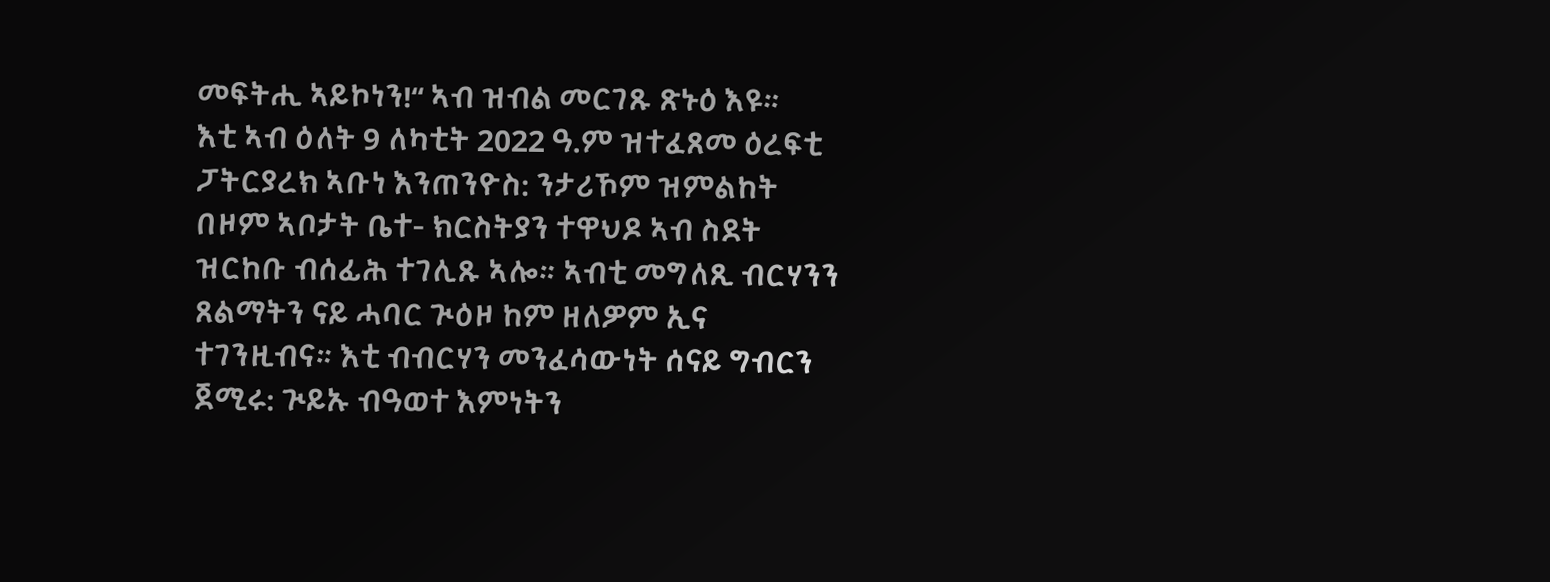መፍትሒ ኣይኮነን!“ ኣብ ዝብል መርገጹ ጽኑዕ እዩ።
እቲ ኣብ ዕለት 9 ለካቲት 2022 ዓ.ም ዝተፈጸመ ዕረፍቲ ፓትርያረክ ኣቡነ እንጠንዮስ: ንታሪኾም ዝምልከት በዞም ኣቦታት ቤተ- ክርስትያን ተዋህዶ ኣብ ስደት ዝርከቡ ብሰፊሕ ተገሊጹ ኣሎ። ኣብቲ መግለጺ ብርሃንን ጸልማትን ናይ ሓባር ጒዕዞ ከም ዘለዎም ኢና ተገንዚብና። እቲ ብብርሃን መንፈሳውነት ሰናይ ግብርን ጀሚሩ: ጒይኡ ብዓወተ እምነትን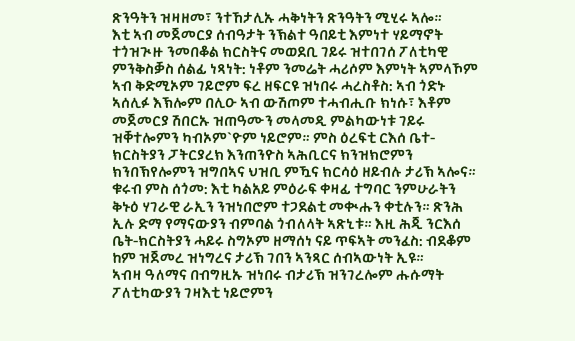ጽንዓትን ዝዛዘመ፣ ንተኸታሊኡ ሓቅነትን ጽንዓትን ሚሂሩ ኣሎ።
እቲ ኣብ መጀመርያ ሰብዓታት ንኽልተ ዓበይቲ እምነተ ሃይማኖት ተጎዝጒዙ ንመበቆል ክርስትና መወደቢ ገይሩ ዝተበገሰ ፖለቲካዊ ምንቅስቓስ ሰልፊ ነጻነት: ነቶም ንመሬት ሓሪሶም እምነት ኣምላኾም ኣብ ቅድሚኦም ገይሮም ፍረ ዘፍርዩ ዝነበሩ ሓረስቶስ: ኣብ ጎድኑ ኣሰሊፉ እኽሎም በሊዑ ኣብ ውሽጦም ተሓብሒቡ ክነሱ፣ እቶም መጀመርያ ሽበርኡ ዝጠዓሙን መላመዲ ምልካውነቱ ገይሩ ዝቐተሎምን ካብኦም`ዮም ነይሮም። ምስ ዕረፍቲ ርእሰ ቤተ-ክርስትያን ፓትርያረክ እንጠንዮስ ኣሕቢርና ክንዝክሮምን ክንበኽየሎምን ዝግበኣና ህዝቢ ምዃና ክርሳዕ ዘይብሉ ታሪኽ ኣሎና።
ቁሩብ ምስ ሰጎመ: እቲ ካልአይ ምዕራፍ ቀዛፊ ተግባር ንምሁራትን ቅኑዕ ሃገራዊ ራኢን ንዝነበሮም ተጋደልቲ መቊሑን ቀቲሉን። ጽንሕ ኢሉ ድማ የማናውያን ብምባል ጎብለላት ኣጽኒቱ። እዚ ሕጂ ንርእሰ ቤት-ክርስትያን ሓይሩ ስግኦም ዘማሰነ ናይ ጥፍኣት መንፈስ: ብደቆም ከም ዝጀመረ ዝነግረና ታሪኽ ገበን ኣንጻር ሰብኣውነት ኢዩ።
ኣብዛ ዓለማና በብግዚኡ ዝነበሩ ብታሪኽ ዝንገረሎም ሑሱማት ፖለቲካውያን ገዛእቲ ነይሮምን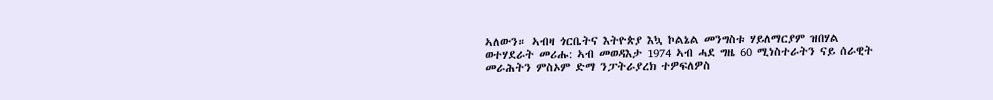ኣለውን። ኣብዛ ጎርቤትና እትዮጵያ እኳ ኮልኔል መንግስቱ ሃይለማርያም ዝበሃል ወተሃደራት መሪሑ: ኣብ መወዳእታ 1974 ኣብ ሓደ ግዜ 60 ሚነስተራትን ናይ ሰራዊት መራሕትን ምስኦም ድማ ንፓትራያረክ ተዎፍለዎስ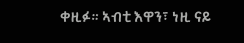ቀዚፉ። ኣብቲ እዋን፣ ነዚ ናይ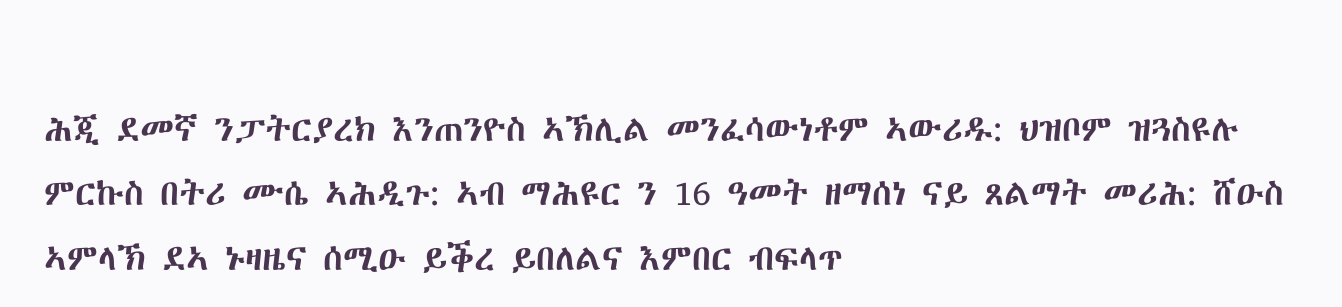ሕጂ ደመኛ ንፓትርያረክ እንጠንዮስ ኣኽሊል መንፈሳውነቶም ኣውሪዱ: ህዝቦም ዝጓስዩሉ ምርኩስ በትሪ ሙሴ ኣሕዲጉ: ኣብ ማሕዩር ን 16 ዓመት ዘማሰነ ናይ ጸልማት መሪሕ: ሸዑስ ኣምላኽ ደኣ ኑዛዜና ሰሚዑ ይቕረ ይበለልና እምበር ብፍላጥ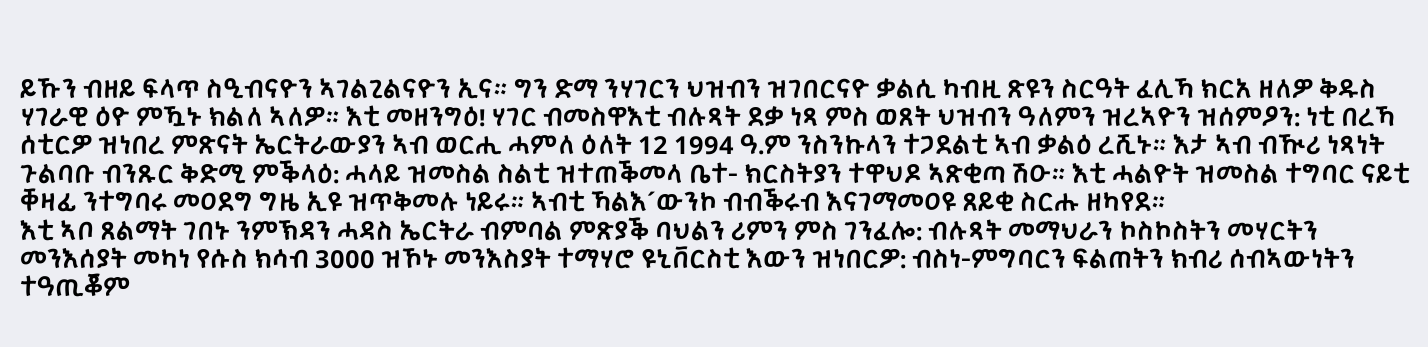ይኹን ብዘይ ፍላጥ ስዒብናዮን ኣገልጊልናዮን ኢና። ግን ድማ ንሃገርን ህዝብን ዝገበርናዮ ቃልሲ ካብዚ ጽዩን ስርዓት ፈሊኻ ክርአ ዘለዎ ቅዱስ ሃገራዊ ዕዮ ምዃኑ ክልለ ኣለዎ። እቲ መዘንግዕ! ሃገር ብመስዋእቲ ብሉጻት ደቃ ነጻ ምስ ወጸት ህዝብን ዓለምን ዝረኣዮን ዝሰምዖን: ነቲ በረኻ ሰቲርዎ ዝነበረ ምጽናት ኤርትራውያን ኣብ ወርሒ ሓምለ ዕለት 12 1994 ዓ.ም ንስንኩላን ተጋደልቲ ኣብ ቃልዕ ረሺኑ። እታ ኣብ ብዂሪ ነጻነት ጉልባቡ ብንጹር ቅድሚ ምቕላዕ: ሓላይ ዝመስል ስልቲ ዝተጠቕመላ ቤተ- ክርስትያን ተዋህዶ ኣጽቂጣ ሽዑ። እቲ ሓልዮት ዝመስል ተግባር ናይቲ ቐዛፊ ንተግባሩ መዐደግ ግዜ ኢዩ ዝጥቅመሉ ነይሩ። ኣብቲ ኻልእ´ውንኮ ብብቕሩብ እናገማመዐዩ ጸይቂ ስርሑ ዘካየደ።
እቲ ኣቦ ጸልማት ገበኑ ንምኽዳን ሓዳስ ኤርትራ ብምባል ምጽያቕ ባህልን ሪምን ምስ ገንፈሎ: ብሉጻት መማህራን ኮስኮስትን መሃርትን መንእሰያት መካነ የሱስ ክሳብ 3000 ዝኾኑ መንእስያት ተማሃሮ ዩኒቨርስቲ እውን ዝነበርዎ: ብስነ-ምግባርን ፍልጠትን ክብሪ ሰብኣውነትን ተዓጢቖም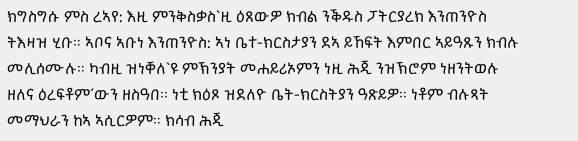ክግስግሱ ምስ ረኣየ: እዚ ምንቅስቃስ`ዚ ዕጸውዎ ክብል ንቕዱስ ፓትርያረክ እንጠንዮስ ትእዛዝ ሂቡ። ኣቦና ኣቡነ እንጠንዮስ: ኣነ ቤተ-ክርስታያን ደኣ ይኸፍት እምበር ኣይዓጹን ክብሉ መሊሰሙሉ። ካብዚ ዝነቐለ`ዩ ምኽንያት መሐይሪኦምን ነዚ ሕጂ ንዝኽሮም ነዘንትወሉ ዘለና ዕረፍቶም´ውን ዘስዓበ። ነቲ ክዕጾ ዝደለዮ ቤት-ክርስትያን ዓጽይዎ። ነቶም ብሉጻት መማህራን ከኣ ኣሲርዎም። ክሳብ ሕጂ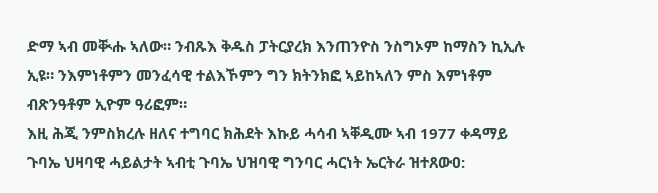ድማ ኣብ መቚሑ ኣለው። ንብጹእ ቅዱስ ፓትርያረክ እንጠንዮስ ንስግኦም ከማስን ኪኢሉ ኢዩ። ንእምነቶምን መንፈሳዊ ተልእኾምን ግን ክትንክፎ ኣይከኣለን ምስ እምነቶም ብጽንዓቶም ኢዮም ዓሪፎም።
እዚ ሕጂ ንምስክረሉ ዘለና ተግባር ክሕደት እኩይ ሓሳብ ኣቐዲሙ ኣብ 1977 ቀዳማይ ጉባኤ ህዛባዊ ሓይልታት ኣብቲ ጉባኤ ህዝባዊ ግንባር ሓርነት ኤርትራ ዝተጸውዐ: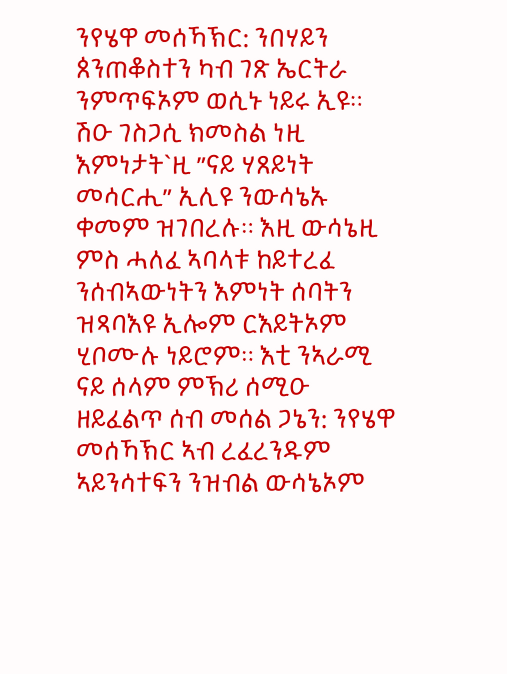ንየሄዋ መሰኻኽር: ንበሃይን ጰንጠቆስተን ካብ ገጽ ኤርትራ ንምጥፍኦም ወሲኑ ነይሩ ኢዩ። ሽዑ ገስጋሲ ክመስል ነዚ እምነታት`ዚ ”ናይ ሃጸይነት መሳርሒ” ኢሊዩ ንውሳኔኡ ቀመም ዝገበረሉ። እዚ ውሳኔዚ ምስ ሓለፈ ኣባላቱ ከይተረፈ ንሰብኣውነትን እምነት ሰባትን ዝጻባእዩ ኢሎም ርእይትኦም ሂቦሙሉ ነይሮም። እቲ ንኣራሚ ናይ ሰላም ምኽሪ ሰሚዑ ዘይፈልጥ ሰብ መሰል ጋኔን: ንየሄዋ መሰኻኽር ኣብ ረፈረንዱም ኣይንሳተፍን ንዝብል ውሳኔኦም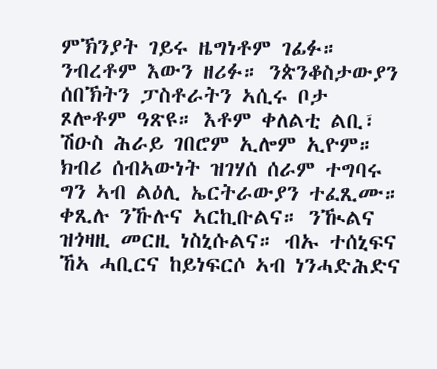ምኽንያት ገይሩ ዜግነቶም ገፊፉ። ንብረቶም እውን ዘሪፉ። ንጵንቆስታውያን ሰበኽትን ፓስቶራትን ኣሲሩ ቦታ ጾሎቶም ዓጽዩ። እቶም ቀለልቲ ልቢ፣ ሽዑስ ሕራይ ገበሮም ኢሎም ኢዮም። ክብሪ ሰብኣውነት ዝገሃሰ ሰራም ተግባሩ ግን ኣብ ልዕሊ ኤርትራውያን ተፈጺሙ። ቀጺሉ ንኹሉና ኣርኪቡልና። ንዂልና ዝጎዛዚ መርዚ ነስኒሱልና። ብኡ ተሰኒፍና ኸኣ ሓቢርና ከይነፍርሶ ኣብ ነንሓድሕድና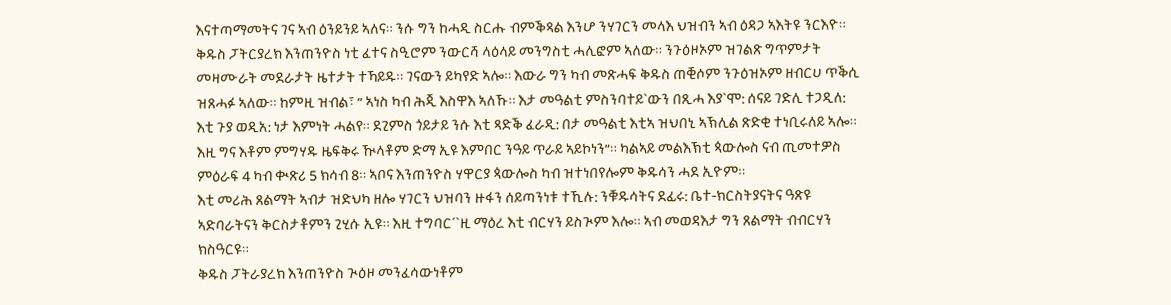እናተጣማመትና ገና ኣብ ዕንይንይ ኣለና። ንሱ ግን ከሓዲ ስርሑ ብምቕጻል እንሆ ንሃገርን መላእ ህዝብን ኣብ ዕዳጋ ኣእትዩ ንርእዮ።
ቅዱስ ፓትርያረክ እንጠንዮስ ነቲ ፈተና ስዒሮም ንውርሻ ላዕላይ መንግስቲ ሓሊፎም ኣለው። ንጉዕዞኦም ዝገልጽ ግጥምታት መዛሙራት መደራታት ዜተታት ተኻይዱ። ገናውን ይካየድ ኣሎ። እውራ ግን ካብ መጽሓፍ ቅዱስ ጠቒሶም ንጉዕዝኦም ዘብርሀ ጥቕሲ ዝጸሓፉ ኣለው። ከምዚ ዝብል፣ ” ኣነስ ካብ ሕጂ እስዋእ ኣለኹ። እታ መዓልቲ ምስንባተይ`ውን በጺሓ እያ`ሞ: ሰናይ ገድሊ ተጋዲለ: እቲ ጉያ ወዲአ: ነታ እምነት ሓልየ። ደጊምስ ጎይታይ ንሱ እቲ ጻድቕ ፈራዲ: በታ መዓልቲ እቲኣ ዝህበኒ ኣኽሊል ጽድቂ ተነቢሩለይ ኣሎ። እዚ ግና እቶም ምግሃዱ ዜፍቅሩ ዂላቶም ድማ ኢዩ እምበር ንዓይ ጥራይ ኣይኮነን”። ካልኣይ መልእኽቲ ጳውሎስ ናብ ጢመተዎስ ምዕራፍ 4 ካብ ቊጽሪ 5 ክሳብ 8። ኣቦና እንጠንዮስ ሃዋርያ ጳውሎስ ካብ ዝተነበየሎም ቅዱሳን ሓደ ኢዮም።
እቲ መሪሕ ጸልማት ኣብታ ዝድህካ ዘሎ ሃገርን ህዝባን ዙፋን ሰይጣንነቱ ተኺሉ: ንቑዱሳትና ደፊሩ: ቤተ-ክርስትያናትና ዓጽዩ ኣድባራትናን ቅርስታቶምን ጊሂሱ ኢዩ። እዚ ተግባር´`ዚ ማዕረ እቲ ብርሃን ይስጒም እሎ። ኣብ መወዳእታ ግን ጸልማት ብብርሃን ክስዓርዩ።
ቅዱስ ፓትራያረክ እንጠንዮስ ጒዕዞ መንፈሳውነቶም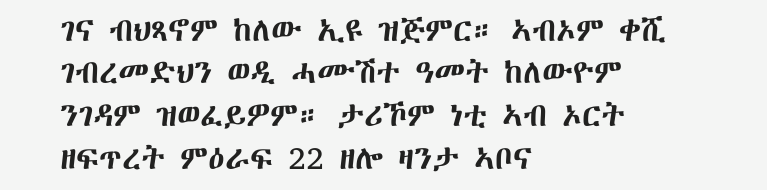ገና ብህጻኖም ከለው ኢዩ ዝጅምር። ኣብኦም ቀሺ ገብረመድህን ወዲ ሓሙሽተ ዓመት ከለውዮም ንገዳም ዝወፈይዎም። ታሪኾም ነቲ ኣብ ኦርት ዘፍጥረት ምዕራፍ 22 ዘሎ ዛንታ ኣቦና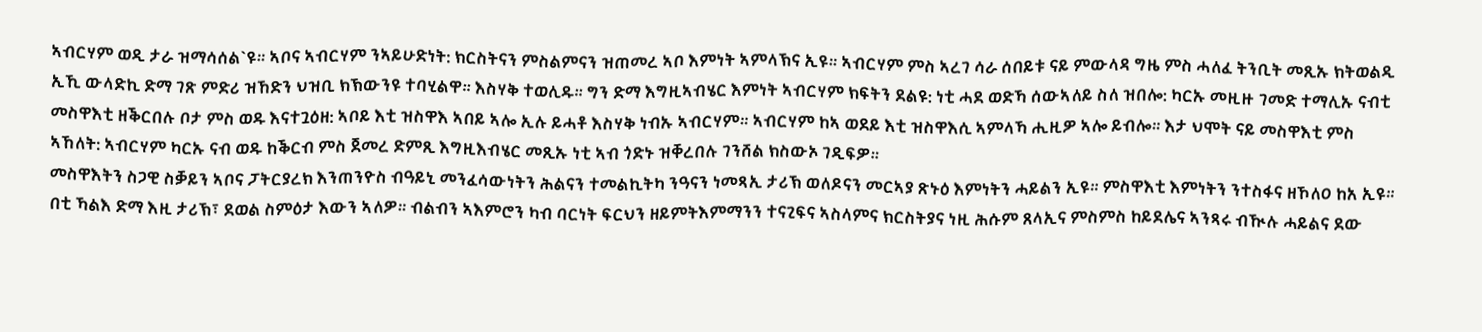ኣብርሃም ወዲ ታራ ዝማሳሰል`ዩ። ኣቦና ኣብርሃም ንኣይሁድነት: ክርስትናን ምስልምናን ዝጠመረ ኣቦ እምነት ኣምላኽና ኢዩ። ኣብርሃም ምስ ኣረገ ሳራ ሰበይቱ ናይ ምውላዳ ግዜ ምስ ሓለፈ ትንቢት መጺኡ ክትወልዲ ኢኺ ውላድኪ ድማ ገጽ ምድሪ ዝኸድን ህዝቢ ክኽውንዩ ተባሂልዋ። እስሃቅ ተወሊዱ። ግን ድማ እግዚኣብሄር እምነት ኣብርሃም ክፍትን ደልዩ: ነቲ ሓደ ወድኻ ሰውኣለይ ስለ ዝበሎ: ካርኡ መዚዙ ገመድ ተማሊኡ ናብቲ መስዋእቲ ዘቕርበሉ ቦታ ምስ ወዱ እናተጓዕዘ: ኣቦይ እቲ ዝስዋእ ኣበይ ኣሎ ኢሉ ይሓቶ እስሃቅ ነብኡ ኣብርሃም። ኣብርሃም ከኣ ወደይ እቲ ዝስዋእሲ ኣምላኻ ሒዚዎ ኣሎ ይብሎ። እታ ህሞት ናይ መስዋእቲ ምስ ኣኸለት: ኣብርሃም ካርኡ ናብ ወዱ ከቕርብ ምስ ጀመረ ድምጺ እግዚእብሄር መጺኡ ነቲ ኣብ ጎድኑ ዝቐረበሉ ገንሸል ክስውኦ ገዲፍዎ።
መስዋእትን ስጋዊ ስቓይን ኣቦና ፓትርያረክ እንጠንዮስ ብዓይኒ መንፈሳውነትን ሕልናን ተመልኪትካ ንዓናን ነመጻኢ ታሪኽ ወለዶናን መርኣያ ጽኑዕ እምነትን ሓይልን ኢዩ። ምስዋእቲ እምነትን ንተስፋና ዘኾለዐ ከአ ኢዩ። በቲ ኻልእ ድማ እዚ ታሪኽ፣ ደወል ስምዕታ እውን ኣለዎ። ብልብን ኣእምሮን ካብ ባርነት ፍርህን ዘይምትእምማንን ተናጊፍና ኣስላምና ክርስትያና ነዚ ሕሱም ጸላኢና ምስምስ ከይደሌና ኣንጻሩ ብዂሉ ሓይልና ደው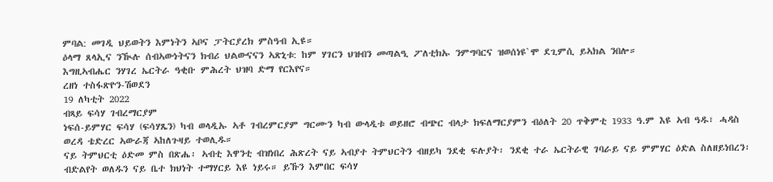ምባል: መገዲ ህይወትን እምነትን ኣቦና ፓትርያረክ ምስዓብ ኢዩ።
ዕላማ ጸላኢና ንዂሉ ሰብኣውነትናን ክብሪ ህልውናናን ኣጽኒቱ: ከም ሃገርን ህዝብን መጣልዒ ፖለቲክኡ ንምግባርና ዝወሰነዩ`ሞ ደጊምሲ ይኣክል ንበሎ።
እግዚኣብሔር ንሃገረ ኤርትራ ዓቂቡ ምሕረት ህዝባ ድማ የርእየና።
ረዘነ ተስፋጽዮን-ሽወደን
19 ለካቲት 2022
ብጻይ ፍሳሃ ገብረማርያም
ነፍሰ-ይምሃር ፍሳሃ (ፍሳሃጼን) ካብ ወላዲኡ ኣቶ ገብረምርያም ግርሙን ካብ ውላዲቱ ወይዘሮ ብጭር ብላታ ክፍለማርያምን ብዕለት 20 ጥቅምቲ 1933 ዓ.ም እዩ ኣብ ዓዱ፣ ሓዳስ ወረዳ ቴድረር ኣውራጃ ኣከለጉዛይ ተወሊዱ።
ናይ ትምህርቲ ዕድመ ምስ በጽሔ፡ ኣብቲ እዋንቲ ብዝነበረ ሕጽረት ናይ ኣብያተ ትምህርትን ብዘይካ ንደቂ ፍሉያት፡ ንደቂ ተራ ኤርትራዊ ገባራይ ናይ ምምሃር ዕድል ስለዘይነበረን፡ ብድልየት ወለዱን ናይ ቤተ ክህነት ተማሃርይ እዩ ነይሩ። ይኹን እምበር ፍሳሃ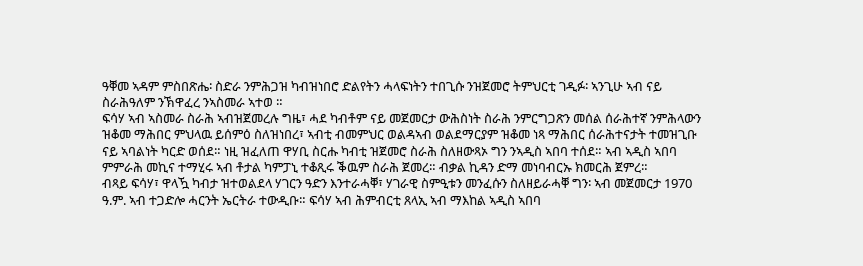ዓቐመ ኣዳም ምስበጽሔ፡ ስድራ ንምሕጋዝ ካብዝነበሮ ድልየትን ሓላፍነትን ተበጊሱ ንዝጀመሮ ትምህርቲ ገዲፉ፡ ኣንጊሁ ኣብ ናይ ስራሕዓለም ንኽዋፈረ ንኣስመራ ኣተወ ።
ፍሳሃ ኣብ ኣስመራ ስራሕ ኣብዝጀመረሉ ግዜ፣ ሓደ ካብቶም ናይ መጀመርታ ውሕስነት ስራሕ ንምርግጋጽን መሰል ሰራሕተኛ ንምሕላውን ዝቆመ ማሕበር ምህላዉ ይሰምዕ ስለዝነበረ፣ ኣብቲ ብመምህር ወልዳኣብ ወልደማርያም ዝቆመ ነጻ ማሕበር ሰራሕተናታት ተመዝጊቡ ናይ ኣባልነት ካርድ ወሰደ። ነዚ ዝፈለጠ ዋሃቢ ስርሑ ካብቲ ዝጀመሮ ስራሕ ስለዘውጻኦ ግን ንኣዲስ ኣበባ ተሰደ። ኣብ ኣዲስ ኣበባ ምምራሕ መኪና ተማሂሩ ኣብ ቶታል ካምፓኒ ተቆጺሩ ቕዉም ስራሕ ጀመረ። ብቃል ኪዳን ድማ መነባብርኡ ክመርሕ ጀምረ።
ብጻይ ፍሳሃ፣ ዋላዃ ካብታ ዝተወልደላ ሃገርን ዓድን እንተራሓቐ፣ ሃገራዊ ስምዒቱን መንፈሱን ስለዘይራሓቐ ግን፡ ኣብ መጀመርታ 1970 ዓ.ም. ኣብ ተጋድሎ ሓርንት ኤርትራ ተውዲቡ። ፍሳሃ ኣብ ሕምብርቲ ጸላኢ ኣብ ማእከል ኣዲስ ኣበባ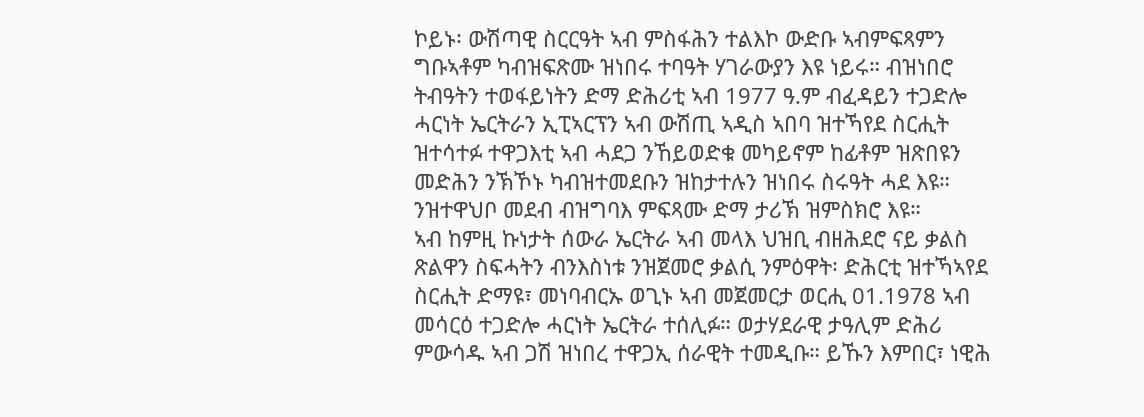ኮይኑ፡ ውሽጣዊ ስርርዓት ኣብ ምስፋሕን ተልእኮ ውድቡ ኣብምፍጻምን ግቡኣቶም ካብዝፍጽሙ ዝነበሩ ተባዓት ሃገራውያን እዩ ነይሩ። ብዝነበሮ ትብዓትን ተወፋይነትን ድማ ድሕሪቲ ኣብ 1977 ዓ.ም ብፈዳይን ተጋድሎ ሓርነት ኤርትራን ኢፒኣርፕን ኣብ ውሽጢ ኣዲስ ኣበባ ዝተኻየደ ስርሒት ዝተሳተፉ ተዋጋእቲ ኣብ ሓደጋ ንኸይወድቁ መካይኖም ከፊቶም ዝጽበዩን መድሕን ንኽኾኑ ካብዝተመደቡን ዝከታተሉን ዝነበሩ ስሩዓት ሓደ እዩ። ንዝተዋህቦ መደብ ብዝግባእ ምፍጻሙ ድማ ታሪኽ ዝምስክሮ እዩ።
ኣብ ከምዚ ኩነታት ሰውራ ኤርትራ ኣብ መላእ ህዝቢ ብዘሕደሮ ናይ ቃልስ ጽልዋን ስፍሓትን ብንእስነቱ ንዝጀመሮ ቃልሲ ንምዕዋት፡ ድሕርቲ ዝተኻኣየደ ስርሒት ድማዩ፣ መነባብርኡ ወጊኑ ኣብ መጀመርታ ወርሒ 01.1978 ኣብ መሳርዕ ተጋድሎ ሓርነት ኤርትራ ተሰሊፉ። ወታሃደራዊ ታዓሊም ድሕሪ ምውሳዱ ኣብ ጋሽ ዝነበረ ተዋጋኢ ሰራዊት ተመዲቡ። ይኹን እምበር፣ ነዊሕ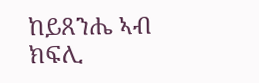ከይጸንሔ ኣብ ክፍሊ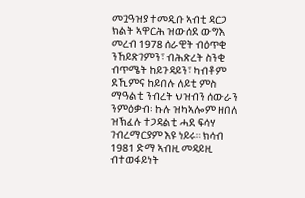መጓዓዝያ ተመዲቡ ኣብቲ ዳርጋ ክልት ኣዋርሕ ዝውሰደ ውግእ መረብ 1978 ሰራዊት ብዕጥቂ ንኸይጽገምን፣ ብሕጽረት ስንቂ ብጥሜት ከይጉዳይን፣ ካብቶም ደኺምና ከይበሉ ለይቲ ምስ ማዓልቲ ንብረት ህዝብን ሰውራን ንምዕቃብ፡ ኩሉ ዝካኣሎም ዘበለ ዝኽፈሉ ተጋዳልቲ ሓደ ፍሳሃ ገብረማርያም እዩ ነይሩ። ክሳብ 1981 ድማ ኣብዚ መዳይዚ ብተወፋይነት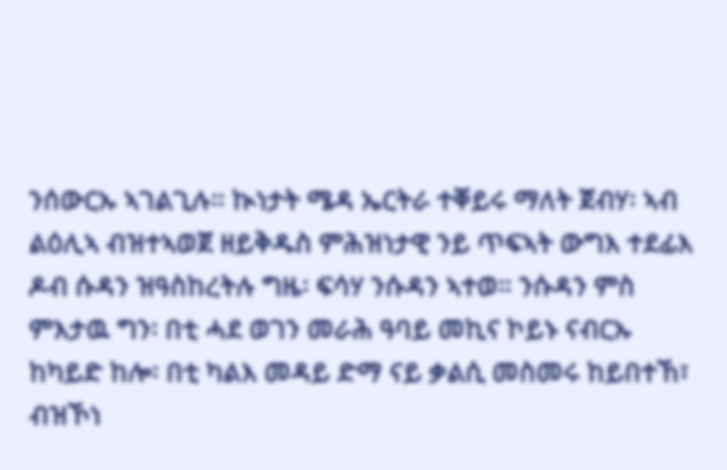ንሰውርኡ ኣገልጊሉ። ኲነታት ሜዳ ኤርትራ ተቐይሩ ማለት ጀብሃ፡ ኣብ ልዕሊኣ ብዝተኣወጀ ዘይቅዱስ ምሕዝነታዊ ንይ ጥፍኣት ውግእ ተደፊእ ዶብ ሱዳን ዝዓስከረትሉ ግዜ፡ ፍሳሃ ንሱዳን ኣተወ። ንሱዳን ምስ ምእታዉ ግን፡ በቲ ሓደ ወገን መራሕ ዓባይ መኪና ኮይኑ ናብርኡ ከካይድ ከሎ፡ በቲ ካልእ መዳይ ድማ ናይ ቃልሲ መስመሩ ከይበተኸ፣ ብዝኾነ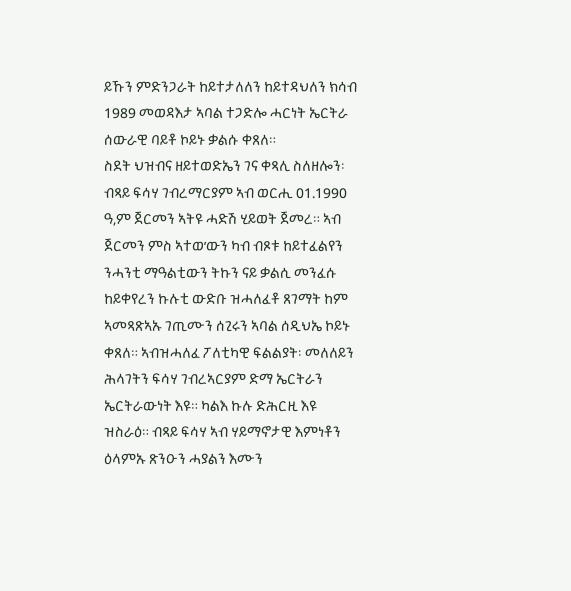ይኹን ምድንጋራት ከይተታለለን ከይተዳህለን ክሳብ 1989 መወዳእታ ኣባል ተጋድሎ ሓርነት ኤርትራ ሰውራዊ ባይቶ ኮይኑ ቃልሱ ቀጸለ።
ስደት ህዝብና ዘይተወድኤን ገና ቀጻሊ ስለዘሎን፡ ብጻይ ፍሳሃ ገብረማርያም ኣብ ወርሒ 01.1990 ዓ,ም ጀርመን ኣትዩ ሓድሽ ሂይወት ጀመረ። ኣብ ጀርመን ምስ ኣተወ’ውን ካብ ብጾቱ ከይተፈልየን ንሓንቲ ማዓልቲውን ትኩን ናይ ቃልሲ መንፈሱ ከይቀየረን ኩሉቲ ውድቡ ዝሓለፈቶ ጸገማት ከም ኣመጻጽኣኡ ገጢሙን ሰጊሩን ኣባል ሰዲህኤ ኮይኑ ቀጸለ። ኣብዝሓለፈ ፖለቲካዊ ፍልልያት፡ መለለይን ሕላገትን ፍሳሃ ገብረኣርያም ድማ ኤርትራን ኤርትራውነት እዩ። ካልእ ኩሉ ድሕርዚ እዩ ዝስራዕ። ብጻይ ፍሳሃ ኣብ ሃይማኖታዊ እምነቶን ዕላምኡ ጽንዑን ሓያልን እሙን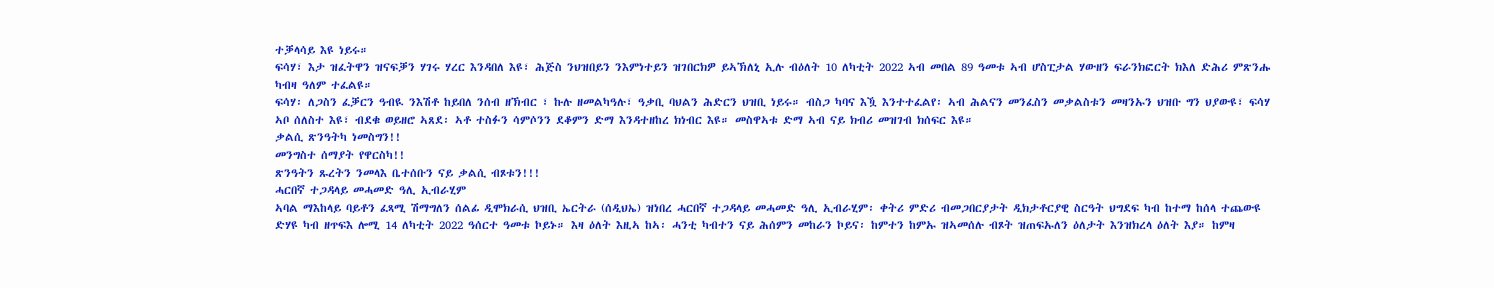ተቓላሳይ እዩ ነይሩ።
ፍሳሃ፣ እታ ዝፈትዋን ዝናፍቓን ሃገሩ ሃረር እንዳበለ እዩ፣ ሕጅስ ንህዝበይን ንእምነተይን ዝገበርክዎ ይኣኽለኒ ኢሉ ብዕለት 10 ለካቲት 2022 ኣብ መበል 89 ዓመቱ ኣብ ሆስፒታል ሃውዘን ፍራንክፎርት ክእለ ድሕሪ ምጽንሑ ካብዛ ዓለም ተፈልዩ።
ፍሳሃ፡ ለጋስን ፈቓርን ዓብዪ ንእሽቶ ከይበለ ንሰብ ዘኽብር ፣ ኩሉ ዘመልካዓሉ፣ ዓቃቢ ባህልን ሕድርን ህዝቢ ነይሩ። ብስጋ ካባና እዃ እንተተፈልየ፡ ኣብ ሕልናን መንፈስን መቃልስቱን መዛንኡን ህዝቡ ግን ህያውዩ፣ ፍሳሃ ኣቦ ሰለስተ እዩ፣ ብደቁ ወይዘሮ ኣጸደ፡ ኣቶ ተስፉን ሳምሶንን ደቆምን ድማ እንዳተዘከረ ክነብር እዩ። መስዋኣቱ ድማ ኣብ ናይ ክብሪ መዝገብ ክሰፍር እዩ።
ቃልሲ ጽንዓትካ ነመስግን!!
መንግስተ ሰማያት የዋርስካ!!
ጽንዓትን ጹረትን ንመላእ ቤተሰቡን ናይ ቃልሲ ብጾቱን!!!
ሓርበኛ ተጋዳላይ መሓመድ ዓሊ ኢብራሂም
ኣባል ማእከላይ ባይቶን ፈጻሚ ሽማግለን ሰልፊ ዲሞክራሲ ህዝቢ ኤርትራ (ሰዲህኤ) ዝነበረ ሓርበኛ ተጋዳላይ መሓመድ ዓሊ ኢብራሂም፡ ቀትሪ ምድሪ ብመጋበርያታት ዲክታቶርያዊ ስርዓት ህግደፍ ካብ ከተማ ከሰላ ተጨውዩ ድሃዩ ካብ ዘጥፍእ ሎሚ 14 ለካቲት 2022 ዓሰርተ ዓመቱ ኮይኑ። እዛ ዕለት እዚኣ ከኣ፡ ሓንቲ ካብተን ናይ ሕሰምን መከራን ኮይና፡ ከምተን ከምኡ ዝኣመሰሉ ብጾት ዝጠፍኡለን ዕለታት እንዝክረላ ዕለት እያ። ከምዛ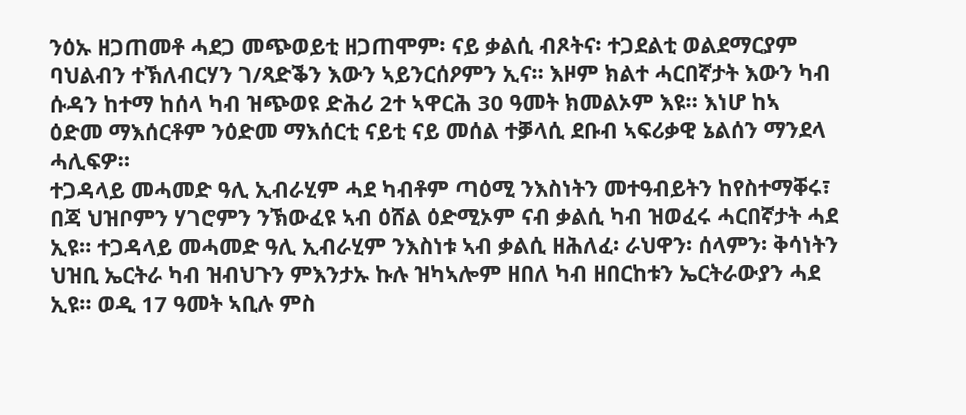ንዕኡ ዘጋጠመቶ ሓደጋ መጭወይቲ ዘጋጠሞም፡ ናይ ቃልሲ ብጾትና፡ ተጋደልቲ ወልደማርያም ባህልብን ተኽለብርሃን ገ/ጻድቕን እውን ኣይንርሰዖምን ኢና። እዞም ክልተ ሓርበኛታት እውን ካብ ሱዳን ከተማ ከሰላ ካብ ዝጭወዩ ድሕሪ 2ተ ኣዋርሕ 30 ዓመት ክመልኦም እዩ። እነሆ ከኣ ዕድመ ማእሰርቶም ንዕድመ ማእሰርቲ ናይቲ ናይ መሰል ተቓላሲ ደቡብ ኣፍሪቃዊ ኔልሰን ማንደላ ሓሊፍዎ።
ተጋዳላይ መሓመድ ዓሊ ኢብራሂም ሓደ ካብቶም ጣዕሚ ንእስነትን መተዓብይትን ከየስተማቐሩ፣ በጃ ህዝቦምን ሃገሮምን ንኽውፈዩ ኣብ ዕሸል ዕድሚኦም ናብ ቃልሲ ካብ ዝወፈሩ ሓርበኛታት ሓደ ኢዩ። ተጋዳላይ መሓመድ ዓሊ ኢብራሂም ንእስነቱ ኣብ ቃልሲ ዘሕለፈ፡ ራህዋን፡ ሰላምን፡ ቅሳነትን ህዝቢ ኤርትራ ካብ ዝብህጉን ምእንታኡ ኩሉ ዝካኣሎም ዘበለ ካብ ዘበርከቱን ኤርትራውያን ሓደ ኢዩ። ወዲ 17 ዓመት ኣቢሉ ምስ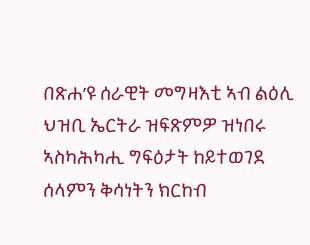በጽሐ’ዩ ሰራዊት መግዛእቲ ኣብ ልዕሊ ህዝቢ ኤርትራ ዝፍጽምዎ ዝነበሩ ኣስካሕካሒ ግፍዕታት ከይተወገደ ሰላምን ቅሳነትን ክርከብ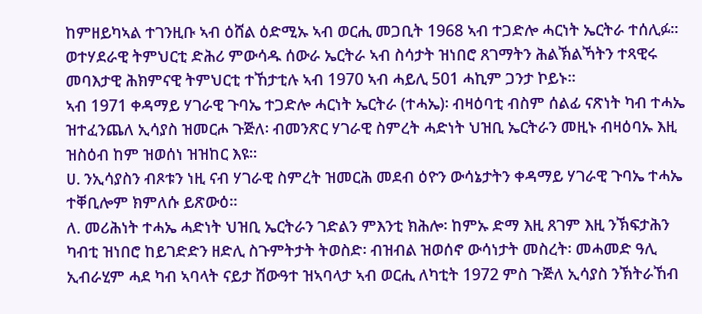ከምዘይካኣል ተገንዚቡ ኣብ ዕሸል ዕድሚኡ ኣብ ወርሒ መጋቢት 1968 ኣብ ተጋድሎ ሓርነት ኤርትራ ተሰሊፉ። ወተሃደራዊ ትምህርቲ ድሕሪ ምውሳዱ ሰውራ ኤርትራ ኣብ ስሳታት ዝነበሮ ጸገማትን ሕልኽልኻትን ተጻዊሩ መባእታዊ ሕክምናዊ ትምህርቲ ተኸታቲሉ ኣብ 1970 ኣብ ሓይሊ 501 ሓኪም ጋንታ ኮይኑ።
ኣብ 1971 ቀዳማይ ሃገራዊ ጉባኤ ተጋድሎ ሓርነት ኤርትራ (ተሓኤ)፡ ብዛዕባቲ ብስም ሰልፊ ናጽነት ካብ ተሓኤ ዝተፈንጨለ ኢሳያስ ዝመርሖ ጉጅለ፡ ብመንጽር ሃገራዊ ስምረት ሓድነት ህዝቢ ኤርትራን መዚኑ ብዛዕባኡ እዚ ዝስዕብ ከም ዝወሰነ ዝዝከር እዩ።
ሀ. ንኢሳያስን ብጾቱን ነዚ ናብ ሃገራዊ ስምረት ዝመርሕ መደብ ዕዮን ውሳኔታትን ቀዳማይ ሃገራዊ ጉባኤ ተሓኤ ተቐቢሎም ክምለሱ ይጽውዕ።
ለ. መሪሕነት ተሓኤ ሓድነት ህዝቢ ኤርትራን ገድልን ምእንቲ ክሕሎ፡ ከምኡ ድማ እዚ ጸገም እዚ ንኽፍታሕን ካብቲ ዝነበሮ ከይገድድን ዘድሊ ስጉምትታት ትወስድ፡ ብዝብል ዝወሰኖ ውሳነታት መስረት፡ መሓመድ ዓሊ ኢብራሂም ሓደ ካብ ኣባላት ናይታ ሸውዓተ ዝኣባላታ ኣብ ወርሒ ለካቲት 1972 ምስ ጉጅለ ኢሳያስ ንኽትራኸብ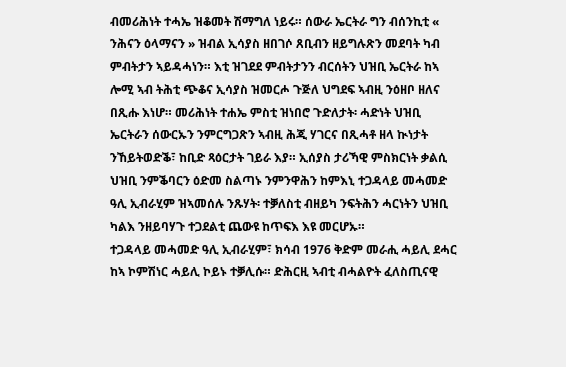ብመሪሕነት ተሓኤ ዝቆመት ሽማግለ ነይሩ። ሰውራ ኤርትራ ግን ብሰንኪቲ « ንሕናን ዕላማናን » ዝብል ኢሳያስ ዘበገሶ ጸቢብን ዘይግሉጽን መደባት ካብ ምብትታን ኣይዳሓነን። እቲ ዝገደደ ምብትታንን ብርሰትን ህዝቢ ኤርትራ ከኣ ሎሚ ኣብ ትሕቲ ጭቆና ኢሳያስ ዝመርሖ ጉጅለ ህግደፍ ኣብዚ ንዕዘቦ ዘለና በጺሑ እነሆ። መሪሕነት ተሐኤ ምስቲ ዝነበሮ ጉድለታት፡ ሓድነት ህዝቢ ኤርትራን ሰውርኡን ንምርግጋጽን ኣብዚ ሕጂ ሃገርና በጺሓቶ ዘላ ኲነታት ንኸይትወድቕ፣ ከቢድ ጻዕርታት ገይራ እያ። ኢሰያስ ታሪኻዊ ምስክርነት ቃልሲ ህዝቢ ንምቕባርን ዕድመ ስልጣኑ ንምንዋሕን ከምእኒ ተጋዳላይ መሓመድ ዓሊ ኢብራሂም ዝኣመሰሉ ንጹሃት፡ ተቓለስቲ ብዘይካ ንፍትሕን ሓርነትን ህዝቢ ካልእ ንዘይባሃጉ ተጋደልቲ ጨውዩ ከጥፍእ እዩ መርሆኡ።
ተጋዳላይ መሓመድ ዓሊ ኢብራሂም፣ ክሳብ 1976 ቅድም መራሒ ሓይሊ ደሓር ከኣ ኮምሽነር ሓይሊ ኮይኑ ተቓሊሱ። ድሕርዚ ኣብቲ ብሓልዮት ፈለስጢናዊ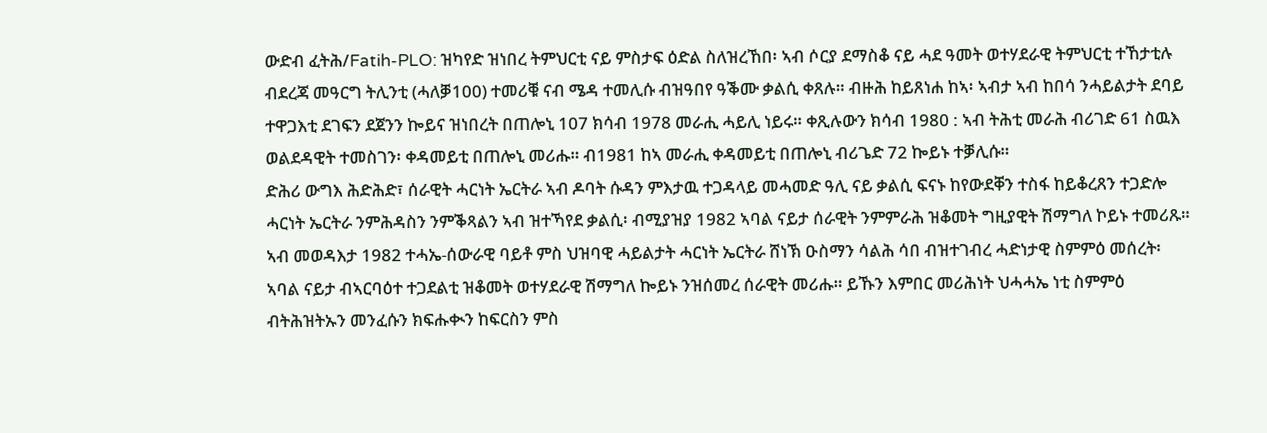ውድብ ፈትሕ/Fatih-PLO: ዝካየድ ዝነበረ ትምህርቲ ናይ ምስታፍ ዕድል ስለዝረኸበ፡ ኣብ ሶርያ ደማስቆ ናይ ሓደ ዓመት ወተሃደራዊ ትምህርቲ ተኸታቲሉ ብደረጃ መዓርግ ትሊንቲ (ሓለቓ100) ተመሪቑ ናብ ሜዳ ተመሊሱ ብዝዓበየ ዓቕሙ ቃልሲ ቀጸሉ። ብዙሕ ከይጸነሐ ከኣ፡ ኣብታ ኣብ ከበሳ ንሓይልታት ደባይ ተዋጋእቲ ደገፍን ደጀንን ኰይና ዝነበረት በጠሎኒ 107 ክሳብ 1978 መራሒ ሓይሊ ነይሩ። ቀጺሉውን ክሳብ 1980 : ኣብ ትሕቲ መራሕ ብሪገድ 61 ስዉእ ወልደዳዊት ተመስገን፡ ቀዳመይቲ በጠሎኒ መሪሑ። ብ1981 ከኣ መራሒ ቀዳመይቲ በጠሎኒ ብሪጌድ 72 ኰይኑ ተቓሊሱ።
ድሕሪ ውግእ ሕድሕድ፣ ሰራዊት ሓርነት ኤርትራ ኣብ ዶባት ሱዳን ምእታዉ ተጋዳላይ መሓመድ ዓሊ ናይ ቃልሲ ፍናኑ ከየውደቐን ተስፋ ከይቆረጸን ተጋድሎ ሓርነት ኤርትራ ንምሕዳስን ንምቕጻልን ኣብ ዝተኻየደ ቃልሲ፡ ብሚያዝያ 1982 ኣባል ናይታ ሰራዊት ንምምራሕ ዝቆመት ግዚያዊት ሽማግለ ኮይኑ ተመሪጹ። ኣብ መወዳእታ 1982 ተሓኤ-ሰውራዊ ባይቶ ምስ ህዝባዊ ሓይልታት ሓርነት ኤርትራ ሸነኽ ዑስማን ሳልሕ ሳበ ብዝተገብረ ሓድነታዊ ስምምዕ መሰረት፡ ኣባል ናይታ ብኣርባዕተ ተጋደልቲ ዝቆመት ወተሃደራዊ ሽማግለ ኰይኑ ንዝሰመረ ሰራዊት መሪሑ። ይኹን እምበር መሪሕነት ህሓሓኤ ነቲ ስምምዕ ብትሕዝትኡን መንፈሱን ክፍሑቊን ከፍርስን ምስ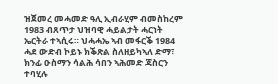ዝጀመረ መሓመድ ዓሊ ኢብራሂም ብመስከረም 1983 ብጸጥታ ህዝባዊ ሓይልታት ሓርነት ኤርትራ ተኣሲሩ። ህሓሓኤ ኣብ መፋርቕ 1984 ሓደ ውድብ ኮይኑ ክቕጽል ስለዘይካኣለ ድማ፣ ክንፊ ዑስማን ሳልሕ ሳበን ኣሕመድ ጃስርን ተባሂሉ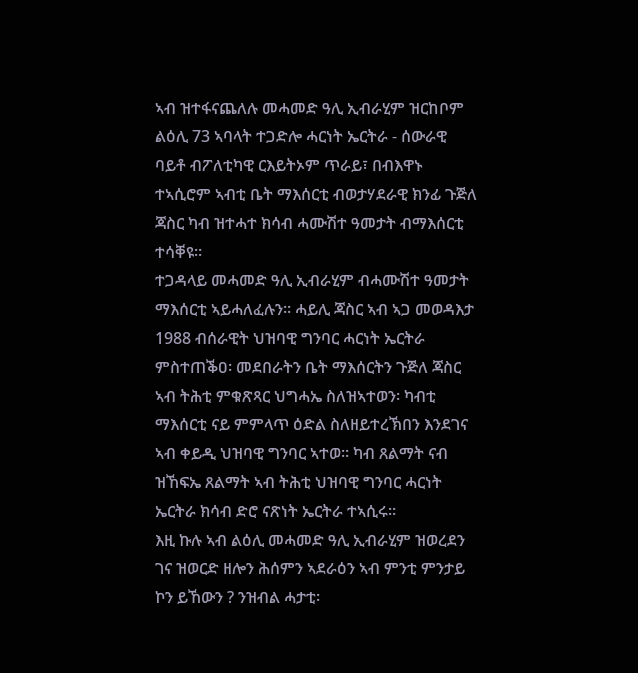ኣብ ዝተፋናጨለሉ መሓመድ ዓሊ ኢብራሂም ዝርከቦም ልዕሊ 73 ኣባላት ተጋድሎ ሓርነት ኤርትራ - ሰውራዊ ባይቶ ብፖለቲካዊ ርእይትኦም ጥራይ፣ በብእዋኑ ተኣሲሮም ኣብቲ ቤት ማእሰርቲ ብወታሃደራዊ ክንፊ ጉጅለ ጃስር ካብ ዝተሓተ ክሳብ ሓሙሽተ ዓመታት ብማእሰርቲ ተሳቐዩ።
ተጋዳላይ መሓመድ ዓሊ ኢብራሂም ብሓሙሽተ ዓመታት ማእሰርቲ ኣይሓለፈሉን። ሓይሊ ጃስር ኣብ ኣጋ መወዳእታ 1988 ብሰራዊት ህዝባዊ ግንባር ሓርነት ኤርትራ ምስተጠቕዐ፡ መደበራትን ቤት ማእሰርትን ጉጅለ ጃስር ኣብ ትሕቲ ምቁጽጻር ህግሓኤ ስለዝኣተወን፡ ካብቲ ማእሰርቲ ናይ ምምላጥ ዕድል ስለዘይተረኽበን እንደገና ኣብ ቀይዲ ህዝባዊ ግንባር ኣተወ። ካብ ጸልማት ናብ ዝኸፍኤ ጸልማት ኣብ ትሕቲ ህዝባዊ ግንባር ሓርነት ኤርትራ ክሳብ ድሮ ናጽነት ኤርትራ ተኣሲሩ።
እዚ ኩሉ ኣብ ልዕሊ መሓመድ ዓሊ ኢብራሂም ዝወረደን ገና ዝወርድ ዘሎን ሕሰምን ኣደራዕን ኣብ ምንቲ ምንታይ ኮን ይኸውን ? ንዝብል ሓታቲ፡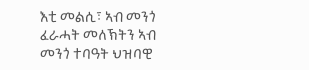እቲ መልሲ፣ ኣብ መንጎ ፈራሓት መለኽትን ኣብ መንጎ ተባዓት ህዝባዊ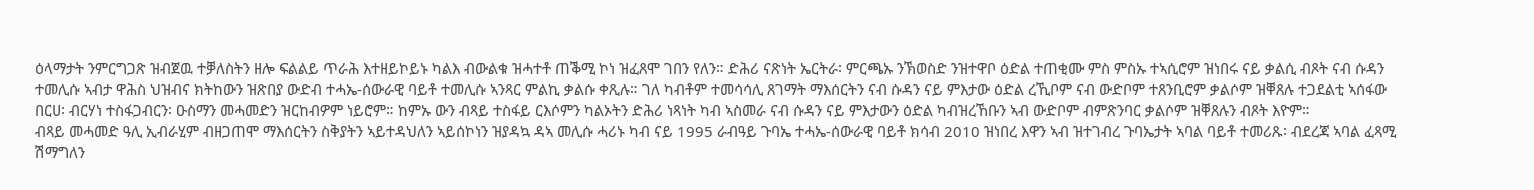ዕላማታት ንምርግጋጽ ዝብጀዉ ተቓለስትን ዘሎ ፍልልይ ጥራሕ እተዘይኮይኑ ካልእ ብውልቁ ዝሓተቶ ጠቕሚ ኮነ ዝፈጸሞ ገበን የለን። ድሕሪ ናጽነት ኤርትራ፡ ምርጫኡ ንኽወስድ ንዝተዋቦ ዕድል ተጠቂሙ ምስ ምስኡ ተኣሲሮም ዝነበሩ ናይ ቃልሲ ብጾት ናብ ሱዳን ተመሊሱ ኣብታ ዋሕስ ህዝብና ክትከውን ዝጽበያ ውድብ ተሓኤ-ሰውራዊ ባይቶ ተመሊሱ ኣንጻር ምልኪ ቃልሱ ቀጺሉ። ገለ ካብቶም ተመሳሳሊ ጸገማት ማእሰርትን ናብ ሱዳን ናይ ምእታው ዕድል ረኺቦም ናብ ውድቦም ተጸንቢሮም ቃልሶም ዝቐጸሉ ተጋደልቲ ኣሰፋው በርሀ፡ ብርሃነ ተስፋጋብርን፡ ዑስማን መሓመድን ዝርከብዎም ነይሮም። ከምኡ ውን ብጻይ ተስፋይ ርእሶምን ካልኦትን ድሕሪ ነጻነት ካብ ኣስመራ ናብ ሱዳን ናይ ምእታውን ዕድል ካብዝረኸቡን ኣብ ውድቦም ብምጽንባር ቃልሶም ዝቐጸሉን ብጾት እዮም።
ብጻይ መሓመድ ዓሊ ኢብራሂም ብዘጋጠሞ ማእሰርትን ስቅያትን ኣይተዳህለን ኣይሰኮነን ዝያዳኳ ዳኣ መሊሱ ሓሪኑ ካብ ናይ 1995 ራብዓይ ጉባኤ ተሓኤ-ሰውራዊ ባይቶ ክሳብ 2010 ዝነበረ እዋን ኣብ ዝተገብረ ጉባኤታት ኣባል ባይቶ ተመሪጹ፡ ብደረጃ ኣባል ፈጻሚ ሽማግለን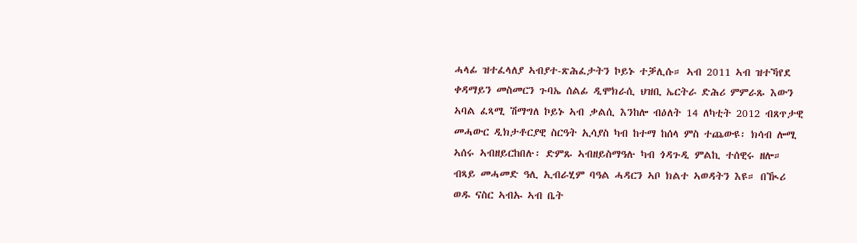ሓላፊ ዝተፈላለያ ኣብያተ-ጽሕፈታትን ኮይኑ ተቓሊሱ። ኣብ 2011 ኣብ ዝተኻየደ ቀዳማይን መስመርን ጉባኤ ሰልፊ ዲሞክራሲ ህዝቢ ኤርትራ ድሕሪ ምምራጹ እውን ኣባል ፈጻሚ ሽማግለ ኮይኑ ኣብ ቃልሲ እንከሎ ብዕለት 14 ለካቲት 2012 ብጸጥታዊ መሓውር ዲክታቶርያዊ ስርዓት ኢሳያስ ካብ ከተማ ከሰላ ምስ ተጨውዩ፡ ክሳብ ሎሚ ኣሰሩ ኣብዘይርከበሉ፡ ድምጹ ኣብዘይስማዓሉ ካብ ጎዳጉዲ ምልኪ ተሰዊሩ ዘሎ።
ብጻይ መሓመድ ዓሊ ኢብራሂም ባዓል ሓዳርን ኣቦ ክልተ ኣወዳትን እዩ። በዂሪ ወዱ ናስር ኣብኡ ኣብ ቤት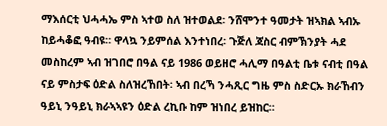ማእሰርቲ ህሓሓኤ ምስ ኣተወ ስለ ዝተወልደ፡ ንሸሞንተ ዓመታት ዝኣክል ኣብኡ ከይሓቆፎ ዓብዩ። ዋላኳ ንይምሰል እንተነበረ፡ ጉጅለ ጃስር ብምኽንያት ሓደ መስከረም ኣብ ዝገበሮ በዓል ናይ 1986 ወይዘሮ ሓሊማ በዓልቲ ቤቱ ናብቲ በዓል ናይ ምስታፍ ዕድል ስለዝረኸበት፡ ኣብ በረኻ ንሓጺር ግዜ ምስ ስድርኡ ክራኸብን ዓይኒ ንዓይኒ ክራኣኣዩን ዕድል ረኪቡ ከም ዝነበረ ይዝከር።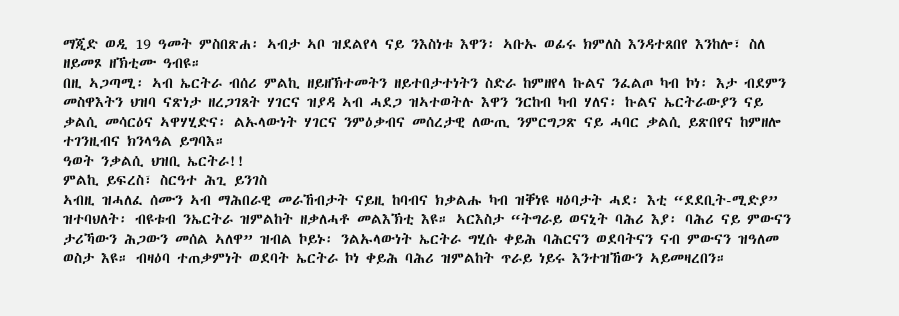ማጂድ ወዲ 19 ዓመት ምስበጽሐ፡ ኣብታ ኣቦ ዝደልየላ ናይ ንእስነቱ እዋን፡ ኣቡኡ ወፊሩ ክምለስ እንዳተጸበየ እንከሎ፣ ስለ ዘይመጾ ዘኽቲሙ ዓብዩ።
በዚ ኣጋጣሚ፡ ኣብ ኤርትራ ብሰሪ ምልኪ ዘይዘኽተመትን ዘይተበታተነትን ስድራ ከምዘየላ ኩልና ንፈልጦ ካብ ኮነ፡ እታ ብደምን መስዋእትን ህዝባ ናጽነታ ዘረጋገጸት ሃገርና ዝያዳ ኣብ ሓደጋ ዝኣተወትሉ እዋን ንርከብ ካብ ሃለና፡ ኩልና ኤርትራውያን ናይ ቃልሲ መሳርዕና ኣዋሃሂድና፡ ልኡላውነት ሃገርና ንምዕቃብና መሰረታዊ ለውጢ ንምርግጋጽ ናይ ሓባር ቃልሲ ይጽበየና ከምዘሎ ተገንዚብና ክንላዓል ይግባእ።
ዓወት ንቃልሲ ህዝቢ ኤርትራ!!
ምልኪ ይፍረስ፣ ስርዓተ ሕጊ ይንገስ
ኣብዚ ዝሓለፈ ሰሙን ኣብ ማሕበራዊ መራኸብታት ናይዚ ከባብና ክቃልሑ ካብ ዝቐነዩ ዛዕባታት ሓደ፡ እቲ “ደደቢት-ሚድያ” ዝተባህለት፡ ብዩቱብ ንኤርትራ ዝምልከት ዘቃለሓቶ መልእኽቲ እዩ። ኣርእስታ “ትግራይ ወናኒት ባሕሪ እያ፡ ባሕሪ ናይ ምውናን ታሪኻውን ሕጋውን መሰል ኣለዋ” ዝብል ኮይኑ፡ ንልኡላውነት ኤርትራ ግሂሱ ቀይሕ ባሕርናን ወደባትናን ናብ ምውናን ዝዓለመ ወስታ እዩ። ብዛዕባ ተጠቃምነት ወደባት ኤርትራ ኮነ ቀይሕ ባሕሪ ዝምልከት ጥራይ ነይሩ እንተዝኸውን ኣይመዛረበን።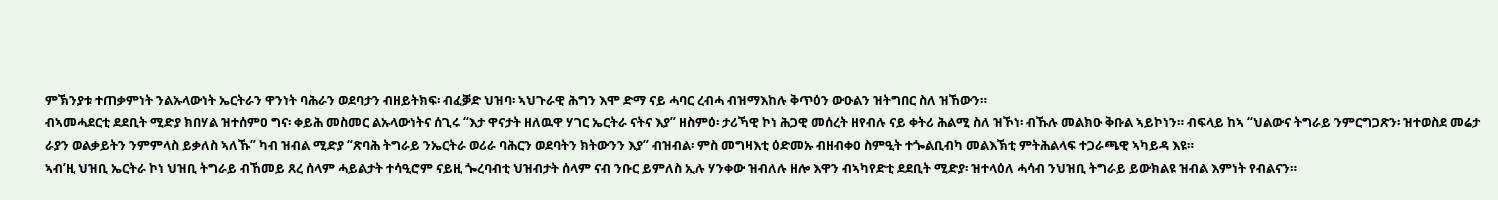ምኽንያቱ ተጠቃምነት ንልኡላውነት ኤርትራን ዋንነት ባሕራን ወደባታን ብዘይትክፍ፡ ብፈቓድ ህዝባ፡ ኣህጉራዊ ሕግን እሞ ድማ ናይ ሓባር ረብሓ ብዝማእከሉ ቅጥዕን ውዑልን ዝትግበር ስለ ዝኸውን።
ብኣመሓደርቲ ደደቢት ሚድያ ክበሃል ዝተሰምዐ ግና፡ ቀይሕ መስመር ልኡላውነትና ሰጊሩ “እታ ዋናታት ዘለዉዋ ሃገር ኤርትራ ናትና እያ” ዘስምዕ፡ ታሪኻዊ ኮነ ሕጋዊ መሰረት ዘየብሉ ናይ ቀትሪ ሕልሚ ስለ ዝኾነ፡ ብኹሉ መልክዑ ቅቡል ኣይኮነን። ብፍላይ ከኣ “ህልውና ትግራይ ንምርግጋጽን፡ ዝተወስደ መሬታ ራያን ወልቃይትን ንምምላስ ይቃለስ ኣለኹ” ካብ ዝብል ሚድያ “ጽባሕ ትግራይ ንኤርትራ ወሪራ ባሕርን ወደባትን ክትውንን እያ” ብዝብል፡ ምስ መግዛእቲ ዕድመኡ ብዘብቀዐ ስምዒት ተጐልቢብካ መልእኽቲ ምትሕልላፍ ተጋራጫዊ ኣካይዳ እዩ።
ኣብ’ዚ ህዝቢ ኤርትራ ኮነ ህዝቢ ትግራይ ብኸመይ ጸረ ሰላም ሓይልታት ተሳዒሮም ናይዚ ጐረባብቲ ህዝብታት ሰላም ናብ ንቡር ይምለስ ኢሉ ሃንቀው ዝብለሉ ዘሎ እዋን ብኣካየድቲ ደደቢት ሚድያ፡ ዝተላዕለ ሓሳብ ንህዝቢ ትግራይ ይውክልዩ ዝብል እምነት የብልናን።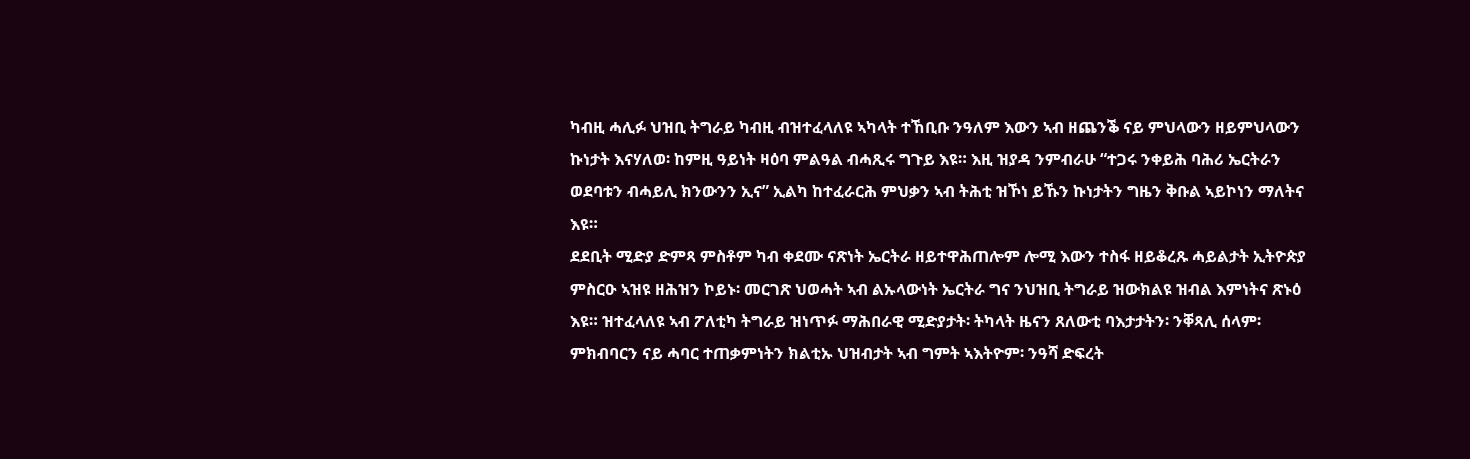ካብዚ ሓሊፉ ህዝቢ ትግራይ ካብዚ ብዝተፈላለዩ ኣካላት ተኸቢቡ ንዓለም እውን ኣብ ዘጨንቕ ናይ ምህላውን ዘይምህላውን ኩነታት እናሃለወ፡ ከምዚ ዓይነት ዛዕባ ምልዓል ብሓጺሩ ግጉይ እዩ። እዚ ዝያዳ ንምብራሁ “ተጋሩ ንቀይሕ ባሕሪ ኤርትራን ወደባቱን ብሓይሊ ክንውንን ኢና” ኢልካ ከተፈራርሕ ምህቃን ኣብ ትሕቲ ዝኾነ ይኹን ኩነታትን ግዜን ቅቡል ኣይኮነን ማለትና እዩ።
ደደቢት ሚድያ ድምጻ ምስቶም ካብ ቀደሙ ናጽነት ኤርትራ ዘይተዋሕጠሎም ሎሚ እውን ተስፋ ዘይቆረጹ ሓይልታት ኢትዮጵያ ምስርዑ ኣዝዩ ዘሕዝን ኮይኑ፡ መርገጽ ህወሓት ኣብ ልኡላውነት ኤርትራ ግና ንህዝቢ ትግራይ ዝውክልዩ ዝብል እምነትና ጽኑዕ እዩ። ዝተፈላለዩ ኣብ ፖለቲካ ትግራይ ዝነጥፉ ማሕበራዊ ሚድያታት፡ ትካላት ዜናን ጸለውቲ ባእታታትን፡ ንቐጻሊ ሰላም፡ ምክብባርን ናይ ሓባር ተጠቃምነትን ክልቲኡ ህዝብታት ኣብ ግምት ኣእትዮም፡ ንዓሻ ድፍረት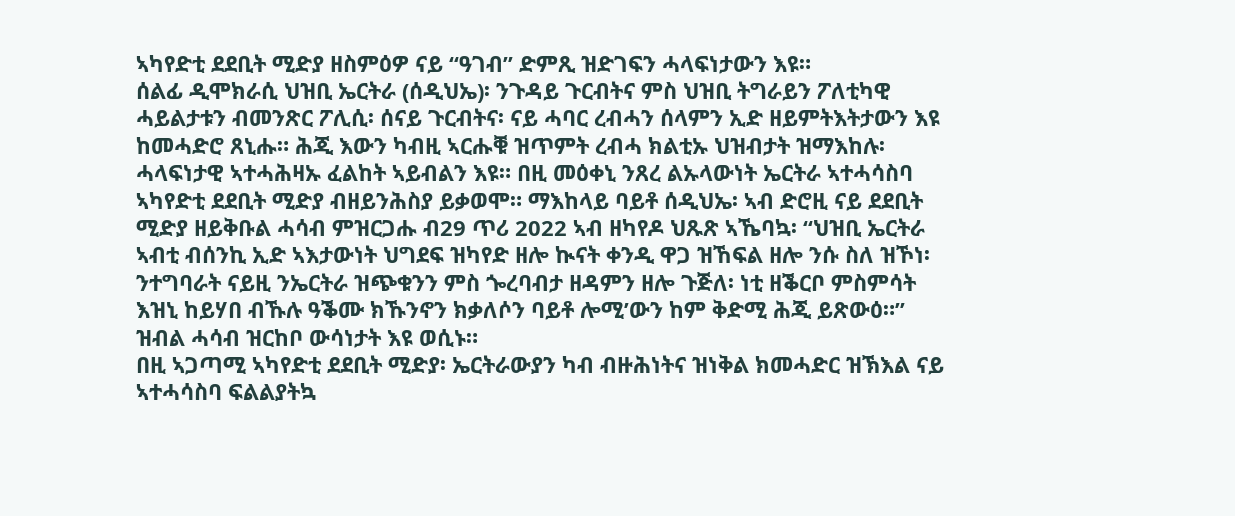ኣካየድቲ ደደቢት ሚድያ ዘስምዕዎ ናይ “ዓገብ” ድምጺ ዝድገፍን ሓላፍነታውን እዩ።
ሰልፊ ዲሞክራሲ ህዝቢ ኤርትራ (ሰዲህኤ)፡ ንጉዳይ ጉርብትና ምስ ህዝቢ ትግራይን ፖለቲካዊ ሓይልታቱን ብመንጽር ፖሊሲ፡ ሰናይ ጉርብትና፡ ናይ ሓባር ረብሓን ሰላምን ኢድ ዘይምትእትታውን እዩ ከመሓድሮ ጸኒሑ። ሕጂ እውን ካብዚ ኣርሑቑ ዝጥምት ረብሓ ክልቲኡ ህዝብታት ዝማእከሉ፡ ሓላፍነታዊ ኣተሓሕዛኡ ፈልከት ኣይብልን እዩ። በዚ መዕቀኒ ንጸረ ልኡላውነት ኤርትራ ኣተሓሳስባ ኣካየድቲ ደደቢት ሚድያ ብዘይንሕስያ ይቃወሞ። ማእከላይ ባይቶ ሰዲህኤ፡ ኣብ ድሮዚ ናይ ደደቢት ሚድያ ዘይቅቡል ሓሳብ ምዝርጋሑ ብ29 ጥሪ 2022 ኣብ ዘካየዶ ህጹጽ ኣኼባኳ፡ “ህዝቢ ኤርትራ ኣብቲ ብሰንኪ ኢድ ኣእታውነት ህግደፍ ዝካየድ ዘሎ ኲናት ቀንዲ ዋጋ ዝኸፍል ዘሎ ንሱ ስለ ዝኾነ፡ ንተግባራት ናይዚ ንኤርትራ ዝጭቁንን ምስ ጐረባብታ ዘዳምን ዘሎ ጉጅለ፡ ነቲ ዘቕርቦ ምስምሳት እዝኒ ከይሃበ ብኹሉ ዓቕሙ ክኹንኖን ክቃለሶን ባይቶ ሎሚ’ውን ከም ቅድሚ ሕጂ ይጽውዕ።” ዝብል ሓሳብ ዝርከቦ ውሳነታት እዩ ወሲኑ።
በዚ ኣጋጣሚ ኣካየድቲ ደደቢት ሚድያ፡ ኤርትራውያን ካብ ብዙሕነትና ዝነቅል ክመሓድር ዝኽእል ናይ ኣተሓሳስባ ፍልልያትኳ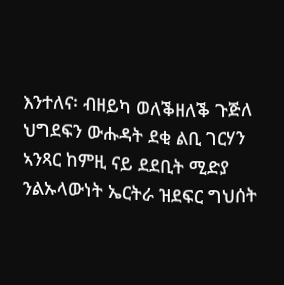እንተለና፡ ብዘይካ ወለቕዘለቕ ጉጅለ ህግደፍን ውሑዳት ደቂ ልቢ ገርሃን ኣንጻር ከምዚ ናይ ደደቢት ሚድያ ንልኡላውነት ኤርትራ ዝደፍር ግህሰት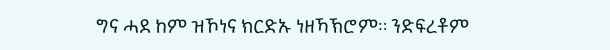ግና ሓደ ከም ዝኾነና ክርድኡ ነዘኻኽሮም። ንድፍረቶም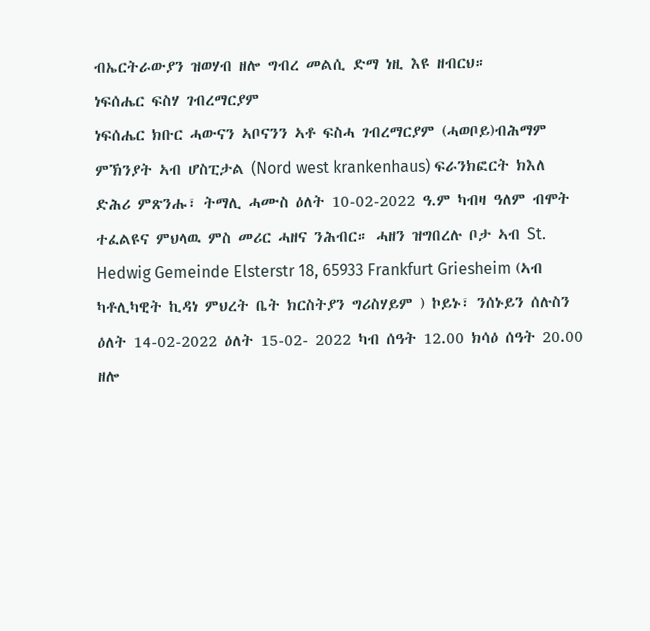ብኤርትራውያን ዝወሃብ ዘሎ ግብረ መልሲ ድማ ነዚ እዩ ዘብርህ።
ነፍሰሔር ፍስሃ ገብረማርያም
ነፍሰሔር ክቡር ሓውናን ኣቦናንን ኣቶ ፍስሓ ገብረማርያም (ሓወቦይ)ብሕማም ምኽንያት ኣብ ሆስፒታል (Nord west krankenhaus) ፍራንክፎርት ክእለ ድሕሪ ምጽንሑ፣ ትማሊ ሓሙስ ዕለት 10-02-2022 ዓ.ም ካብዛ ዓለም ብሞት ተፈልዩና ምህላዉ ምስ መሪር ሓዘና ንሕብር። ሓዘን ዝግበረሉ ቦታ ኣብ St. Hedwig Gemeinde Elsterstr 18, 65933 Frankfurt Griesheim (ኣብ ካቶሊካዊት ኪዳነ ምህረት ቤት ክርስትያን ግሪስሃይም ) ኮይኑ፣ ንሰኑይን ሰሉስን ዕለት 14-02-2022 ዕለት 15-02- 2022 ካብ ሰዓት 12.00 ክሳዕ ሰዓት 20.00 ዘሎ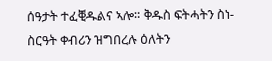ሰዓታት ተፈቒዱልና ኣሎ። ቅዱስ ፍትሓትን ስነ-ስርዓት ቀብሪን ዝግበረሉ ዕለትን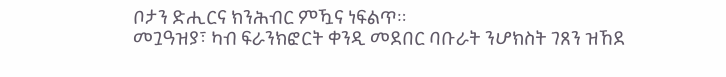ቦታን ድሒርና ክንሕብር ምዃና ነፍልጥ።
መጓዓዝያ፣ ካብ ፍራንክፎርት ቀንዲ መደበር ባቡራት ንሆክስት ገጸን ዝኸደ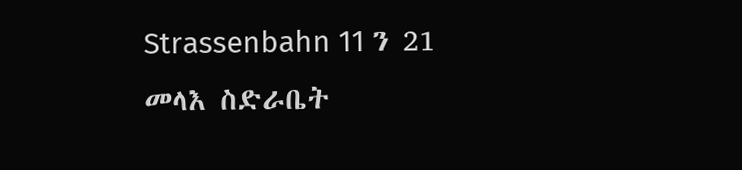Strassenbahn 11 ን 21
መላእ ስድራቤት